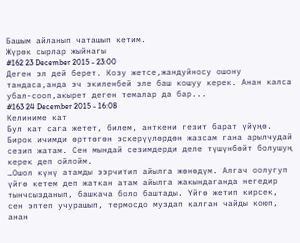Башым айланып чаташып кетим.
Жүрөк сырлар жыйнагы
#162 23 December 2015 - 23:00
Деген эл дей берет. Козу жетсе,жандуйносу ошону тандаса,анда эч экиленбей эле баш кошуу керек. Анан калса убал-сооп,акырет деген темалар да бар...
#163 24 December 2015 - 16:08
Келиниме кат
Бул кат сага жетет, билем, анткени гезит барат үйүңө. Бирок ичимди өрттөгөн эскерүүлөрдөн жазсам гана арылчудай сезип жатам. Сен мындай сезимдерди деле түшүнбөйт болушуң керек деп ойлойм.
…Ошол күнү атамды ээрчитип айылга жөнөдүм. Алгач оолугуп үйгө кетем деп жаткан атам айылга жакындаганда негедир тынчсызданып, башкача боло баштады. Үйгө жетип кирсек, сен эптеп учурашып, термосдо муздап калган чайды коюп, анан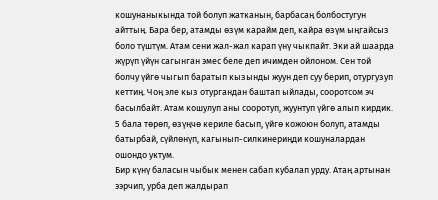кошунаныкында той болуп жатканын, барбасаң болбостугун айттың. Бара бер, атамды өзүм карайм деп, кайра өзүм ыңгайсыз боло түштүм. Атам сени жал-жал карап үнү чыкпайт. Эки ай шаарда жүрүп үйүн сагынган эмес беле деп ичимден ойлоном. Сен той болчу үйгө чыгып баратып кызынды жуун деп суу берип, отургузуп кеттиң. Чоң эле кыз отургандан баштап ыйлады, сооротсом эч басылбайт. Атам кошулуп аны сооротуп, жуунтуп үйгө алып кирдик. 5 бала төрөп, өзүңчө кериле басып, үйгө кожоюн болуп, атамды батырбай, сүйлөнүп, кагынып-силкинериңди кошуналардан ошондо уктум.
Бир күнү баласын чыбык менен сабап кубалап урду. Атаң артынан ээрчип, урба деп жалдырап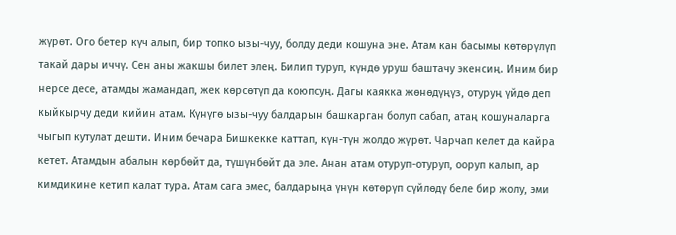жүрөт. Ого бетер күч алып, бир топко ызы-чуу, болду деди кошуна эне. Атам кан басымы көтөрүлүп такай дары иччү. Сен аны жакшы билет элең. Билип туруп, күндө уруш баштачу экенсиң. Иним бир нерсе десе, атамды жамандап, жек көрсөтүп да коюпсуң. Дагы каякка жөнөдүңүз, отуруң үйдө деп кыйкырчу деди кийин атам. Күнүгө ызы-чуу балдарын башкарган болуп сабап, атаң кошуналарга чыгып кутулат дешти. Иним бечара Бишкекке каттап, күн-түн жолдо жүрөт. Чарчап келет да кайра кетет. Атамдын абалын көрбөйт да, түшүнбөйт да эле. Анан атам отуруп-отуруп, ооруп калып, ар кимдикине кетип калат тура. Атам сага эмес, балдарыңа үнүн көтөрүп сүйлөдү беле бир жолу, эми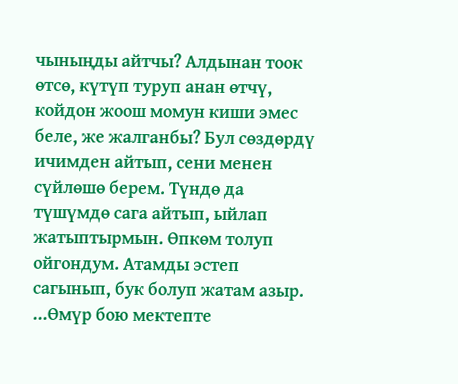чыныңды айтчы? Алдынан тоок өтсө, күтүп туруп анан өтчү, койдон жоош момун киши эмес беле, же жалганбы? Бул сөздөрдү ичимден айтып, сени менен сүйлөшө берем. Түндө да түшүмдө сага айтып, ыйлап жатыптырмын. Өпкөм толуп ойгондум. Атамды эстеп сагынып, бук болуп жатам азыр.
…Өмүр бою мектепте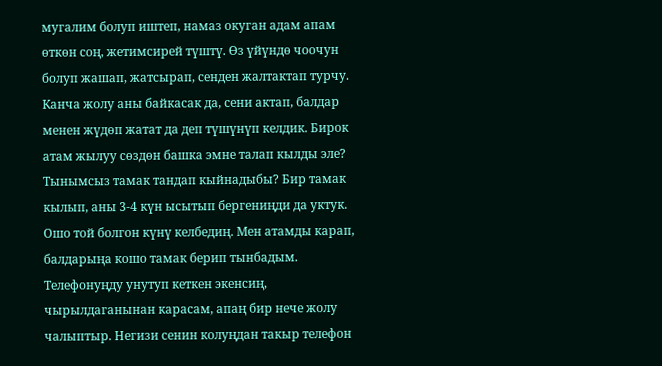мугалим болуп иштеп, намаз окуган адам апам өткөн соң, жетимсирей түштү. Өз үйүндө чоочун болуп жашап, жатсырап, сенден жалтактап турчу. Канча жолу аны байкасак да, сени актап, балдар менен жүдөп жатат да деп түшүнүп келдик. Бирок атам жылуу сөздөн башка эмне талап кылды эле? Тынымсыз тамак тандап кыйнадыбы? Бир тамак кылып, аны 3-4 күн ысытып бергениңди да уктук.
Ошо той болгон күнү келбедиң. Мен атамды карап, балдарыңа кошо тамак берип тынбадым. Телефонуңду унутуп кеткен экенсиң, чырылдаганынан карасам, апаң бир нече жолу чалыптыр. Негизи сенин колуңдан такыр телефон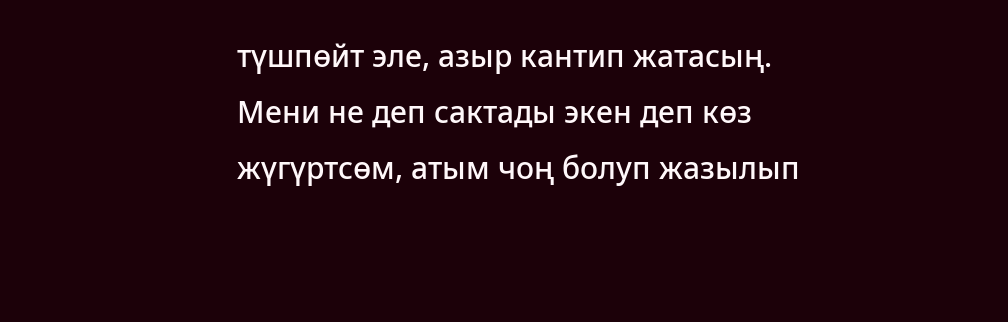түшпөйт эле, азыр кантип жатасың. Мени не деп сактады экен деп көз жүгүртсөм, атым чоң болуп жазылып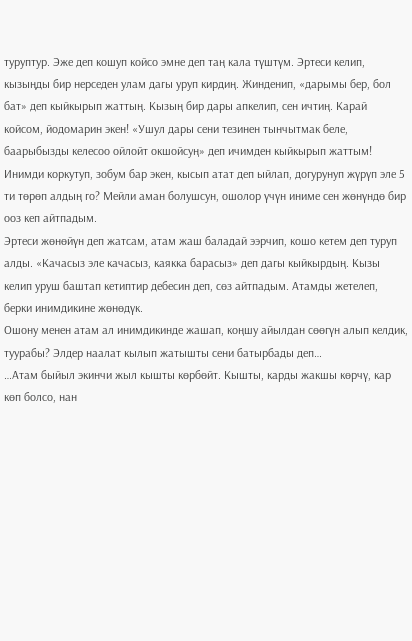туруптур. Эже деп кошуп койсо эмне деп таң кала түштүм. Эртеси келип, кызыңды бир нерседен улам дагы уруп кирдиң. Жинденип, «дарымы бер, бол бат» деп кыйкырып жаттың. Кызың бир дары апкелип, сен ичтиң. Карай койсом, йодомарин экен! «Ушул дары сени тезинен тынчытмак беле, баарыбызды келесоо ойлойт окшойсуң» деп ичимден кыйкырып жаттым! Инимди коркутуп, зобум бар экен, кысып атат деп ыйлап, догурунуп жүрүп эле 5 ти төрөп алдың го? Мейли аман болушсун, ошолор үчүн иниме сен жөнүндө бир ооз кеп айтпадым.
Эртеси жөнөйүн деп жатсам, атам жаш баладай ээрчип, кошо кетем деп туруп алды. «Качасыз эле качасыз, каякка барасыз» деп дагы кыйкырдың. Кызы келип уруш баштап кетиптир дебесин деп, сөз айтпадым. Атамды жетелеп, берки инимдикине жөнөдүк.
Ошону менен атам ал инимдикинде жашап, коңшу айылдан сөөгүн алып келдик, туурабы? Элдер наалат кылып жатышты сени батырбады деп…
…Атам быйыл экинчи жыл кышты көрбөйт. Кышты, карды жакшы көрчү, кар көп болсо, нан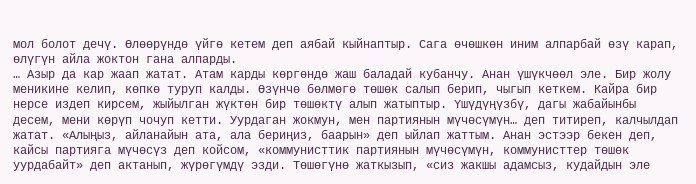мол болот дечү. Өлөөрүндө үйгө кетем деп аябай кыйнаптыр. Сага өчөшкөн иним алпарбай өзү карап, өлүгүн айла жоктон гана алпарды.
… Азыр да кар жаап жатат. Атам карды көргөндө жаш баладай кубанчу. Анан үшүкчөөл эле. Бир жолу меникине келип, көпкө туруп калды. Өзүнчө бөлмөгө төшөк салып берип, чыгып кеткем. Кайра бир нерсе издеп кирсем, жыйылган жүктөн бир төшөктү алып жатыптыр. Үшүдүңүзбү, дагы жабайынбы десем, мени көрүп чочуп кетти. Уурдаган жокмун, мен партиянын мүчөсүмүн… деп титиреп, калчылдап жатат. «Алыңыз, айланайын ата, ала бериңиз, баарын» деп ыйлап жаттым. Анан эстээр бекен деп, кайсы партияга мүчөсүз деп койсом, «коммунисттик партиянын мүчөсүмүн, коммунисттер төшөк уурдабайт» деп актанып, жүрөгүмдү эзди. Төшөгүнө жаткызып, «сиз жакшы адамсыз, кудайдын эле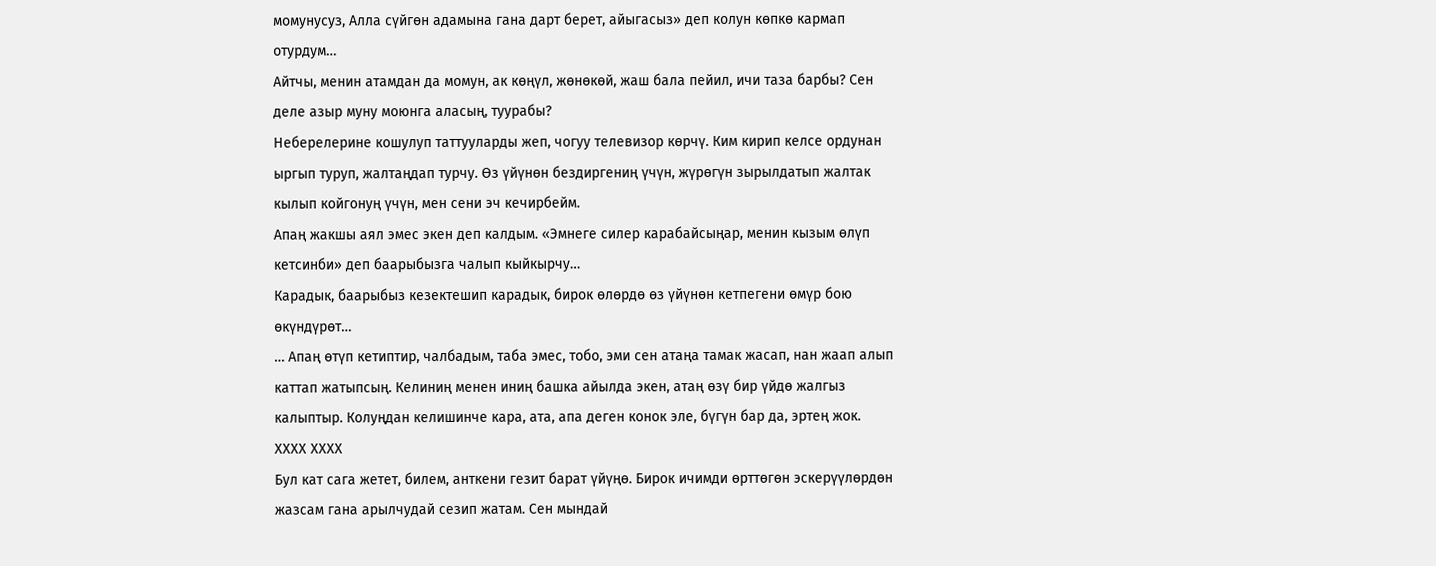момунусуз, Алла сүйгөн адамына гана дарт берет, айыгасыз» деп колун көпкө кармап отурдум…
Айтчы, менин атамдан да момун, ак көңүл, жөнөкөй, жаш бала пейил, ичи таза барбы? Сен деле азыр муну моюнга аласың, туурабы?
Неберелерине кошулуп таттууларды жеп, чогуу телевизор көрчү. Ким кирип келсе ордунан ыргып туруп, жалтаңдап турчу. Өз үйүнөн бездиргениң үчүн, жүрөгүн зырылдатып жалтак кылып койгонуң үчүн, мен сени эч кечирбейм.
Апаң жакшы аял эмес экен деп калдым. «Эмнеге силер карабайсыңар, менин кызым өлүп кетсинби» деп баарыбызга чалып кыйкырчу…
Карадык, баарыбыз кезектешип карадык, бирок өлөрдө өз үйүнөн кетпегени өмүр бою өкүндүрөт…
… Апаң өтүп кетиптир, чалбадым, таба эмес, тобо, эми сен атаңа тамак жасап, нан жаап алып каттап жатыпсың. Келиниң менен иниң башка айылда экен, атаң өзү бир үйдө жалгыз калыптыр. Колуңдан келишинче кара, ата, апа деген конок эле, бүгүн бар да, эртең жок.
ХХХХ ХХХХ
Бул кат сага жетет, билем, анткени гезит барат үйүңө. Бирок ичимди өрттөгөн эскерүүлөрдөн жазсам гана арылчудай сезип жатам. Сен мындай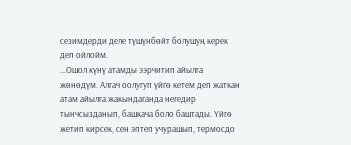сезимдерди деле түшүнбөйт болушуң керек деп ойлойм.
…Ошол күнү атамды ээрчитип айылга жөнөдүм. Алгач оолугуп үйгө кетем деп жаткан атам айылга жакындаганда негедир тынчсызданып, башкача боло баштады. Үйгө жетип кирсек, сен эптеп учурашып, термосдо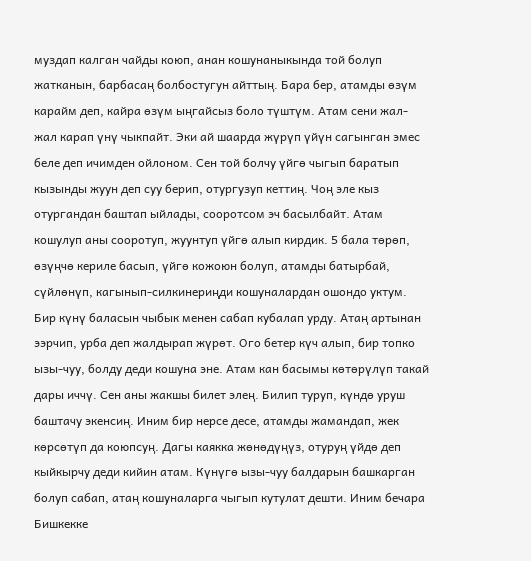муздап калган чайды коюп, анан кошунаныкында той болуп жатканын, барбасаң болбостугун айттың. Бара бер, атамды өзүм карайм деп, кайра өзүм ыңгайсыз боло түштүм. Атам сени жал-жал карап үнү чыкпайт. Эки ай шаарда жүрүп үйүн сагынган эмес беле деп ичимден ойлоном. Сен той болчу үйгө чыгып баратып кызынды жуун деп суу берип, отургузуп кеттиң. Чоң эле кыз отургандан баштап ыйлады, сооротсом эч басылбайт. Атам кошулуп аны сооротуп, жуунтуп үйгө алып кирдик. 5 бала төрөп, өзүңчө кериле басып, үйгө кожоюн болуп, атамды батырбай, сүйлөнүп, кагынып-силкинериңди кошуналардан ошондо уктум.
Бир күнү баласын чыбык менен сабап кубалап урду. Атаң артынан ээрчип, урба деп жалдырап жүрөт. Ого бетер күч алып, бир топко ызы-чуу, болду деди кошуна эне. Атам кан басымы көтөрүлүп такай дары иччү. Сен аны жакшы билет элең. Билип туруп, күндө уруш баштачу экенсиң. Иним бир нерсе десе, атамды жамандап, жек көрсөтүп да коюпсуң. Дагы каякка жөнөдүңүз, отуруң үйдө деп кыйкырчу деди кийин атам. Күнүгө ызы-чуу балдарын башкарган болуп сабап, атаң кошуналарга чыгып кутулат дешти. Иним бечара Бишкекке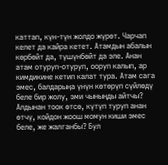каттап, күн-түн жолдо жүрөт. Чарчап келет да кайра кетет. Атамдын абалын көрбөйт да, түшүнбөйт да эле. Анан атам отуруп-отуруп, ооруп калып, ар кимдикине кетип калат тура. Атам сага эмес, балдарыңа үнүн көтөрүп сүйлөдү беле бир жолу, эми чыныңды айтчы? Алдынан тоок өтсө, күтүп туруп анан өтчү, койдон жоош момун киши эмес беле, же жалганбы? Бул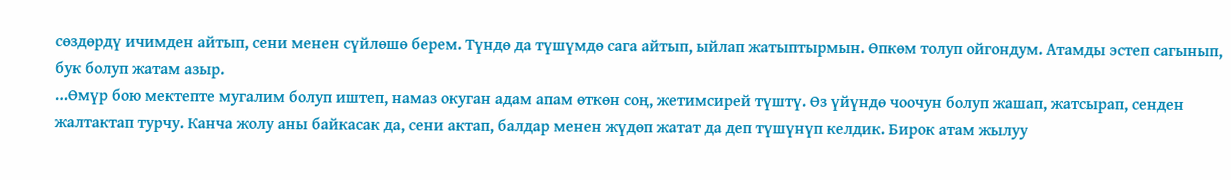сөздөрдү ичимден айтып, сени менен сүйлөшө берем. Түндө да түшүмдө сага айтып, ыйлап жатыптырмын. Өпкөм толуп ойгондум. Атамды эстеп сагынып, бук болуп жатам азыр.
…Өмүр бою мектепте мугалим болуп иштеп, намаз окуган адам апам өткөн соң, жетимсирей түштү. Өз үйүндө чоочун болуп жашап, жатсырап, сенден жалтактап турчу. Канча жолу аны байкасак да, сени актап, балдар менен жүдөп жатат да деп түшүнүп келдик. Бирок атам жылуу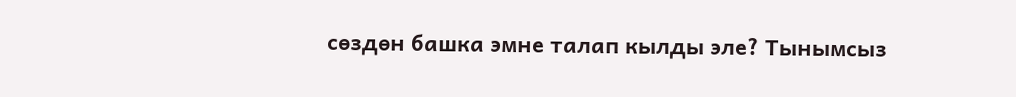сөздөн башка эмне талап кылды эле? Тынымсыз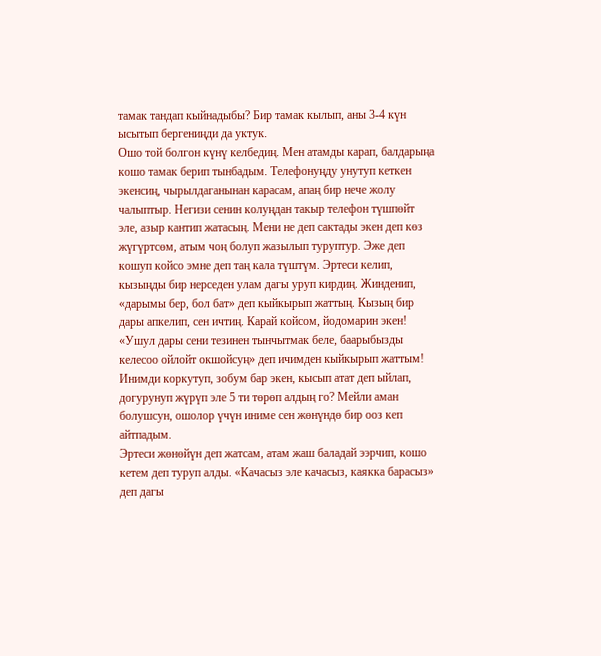тамак тандап кыйнадыбы? Бир тамак кылып, аны 3-4 күн ысытып бергениңди да уктук.
Ошо той болгон күнү келбедиң. Мен атамды карап, балдарыңа кошо тамак берип тынбадым. Телефонуңду унутуп кеткен экенсиң, чырылдаганынан карасам, апаң бир нече жолу чалыптыр. Негизи сенин колуңдан такыр телефон түшпөйт эле, азыр кантип жатасың. Мени не деп сактады экен деп көз жүгүртсөм, атым чоң болуп жазылып туруптур. Эже деп кошуп койсо эмне деп таң кала түштүм. Эртеси келип, кызыңды бир нерседен улам дагы уруп кирдиң. Жинденип, «дарымы бер, бол бат» деп кыйкырып жаттың. Кызың бир дары апкелип, сен ичтиң. Карай койсом, йодомарин экен! «Ушул дары сени тезинен тынчытмак беле, баарыбызды келесоо ойлойт окшойсуң» деп ичимден кыйкырып жаттым! Инимди коркутуп, зобум бар экен, кысып атат деп ыйлап, догурунуп жүрүп эле 5 ти төрөп алдың го? Мейли аман болушсун, ошолор үчүн иниме сен жөнүндө бир ооз кеп айтпадым.
Эртеси жөнөйүн деп жатсам, атам жаш баладай ээрчип, кошо кетем деп туруп алды. «Качасыз эле качасыз, каякка барасыз» деп дагы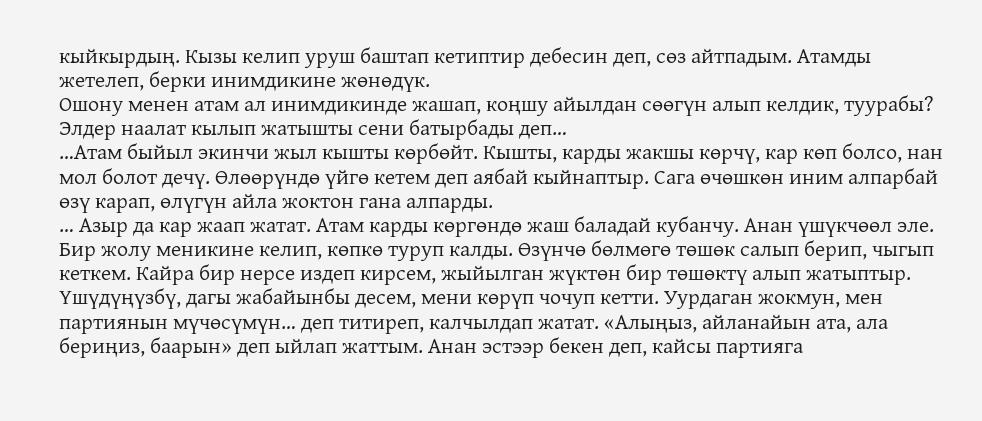кыйкырдың. Кызы келип уруш баштап кетиптир дебесин деп, сөз айтпадым. Атамды жетелеп, берки инимдикине жөнөдүк.
Ошону менен атам ал инимдикинде жашап, коңшу айылдан сөөгүн алып келдик, туурабы? Элдер наалат кылып жатышты сени батырбады деп…
…Атам быйыл экинчи жыл кышты көрбөйт. Кышты, карды жакшы көрчү, кар көп болсо, нан мол болот дечү. Өлөөрүндө үйгө кетем деп аябай кыйнаптыр. Сага өчөшкөн иним алпарбай өзү карап, өлүгүн айла жоктон гана алпарды.
… Азыр да кар жаап жатат. Атам карды көргөндө жаш баладай кубанчу. Анан үшүкчөөл эле. Бир жолу меникине келип, көпкө туруп калды. Өзүнчө бөлмөгө төшөк салып берип, чыгып кеткем. Кайра бир нерсе издеп кирсем, жыйылган жүктөн бир төшөктү алып жатыптыр. Үшүдүңүзбү, дагы жабайынбы десем, мени көрүп чочуп кетти. Уурдаган жокмун, мен партиянын мүчөсүмүн… деп титиреп, калчылдап жатат. «Алыңыз, айланайын ата, ала бериңиз, баарын» деп ыйлап жаттым. Анан эстээр бекен деп, кайсы партияга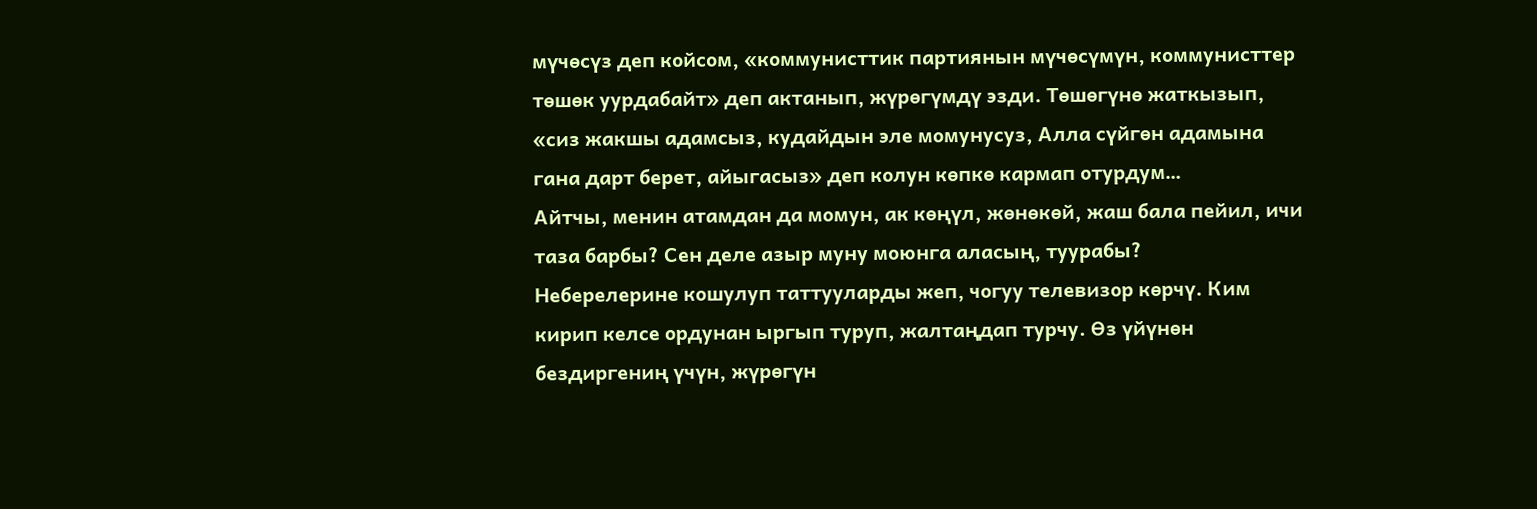мүчөсүз деп койсом, «коммунисттик партиянын мүчөсүмүн, коммунисттер төшөк уурдабайт» деп актанып, жүрөгүмдү эзди. Төшөгүнө жаткызып, «сиз жакшы адамсыз, кудайдын эле момунусуз, Алла сүйгөн адамына гана дарт берет, айыгасыз» деп колун көпкө кармап отурдум…
Айтчы, менин атамдан да момун, ак көңүл, жөнөкөй, жаш бала пейил, ичи таза барбы? Сен деле азыр муну моюнга аласың, туурабы?
Неберелерине кошулуп таттууларды жеп, чогуу телевизор көрчү. Ким кирип келсе ордунан ыргып туруп, жалтаңдап турчу. Өз үйүнөн бездиргениң үчүн, жүрөгүн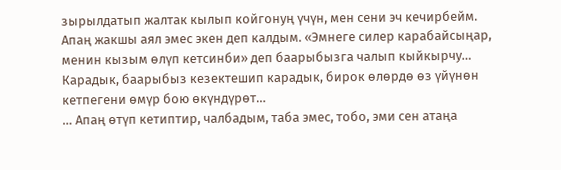зырылдатып жалтак кылып койгонуң үчүн, мен сени эч кечирбейм.
Апаң жакшы аял эмес экен деп калдым. «Эмнеге силер карабайсыңар, менин кызым өлүп кетсинби» деп баарыбызга чалып кыйкырчу…
Карадык, баарыбыз кезектешип карадык, бирок өлөрдө өз үйүнөн кетпегени өмүр бою өкүндүрөт…
… Апаң өтүп кетиптир, чалбадым, таба эмес, тобо, эми сен атаңа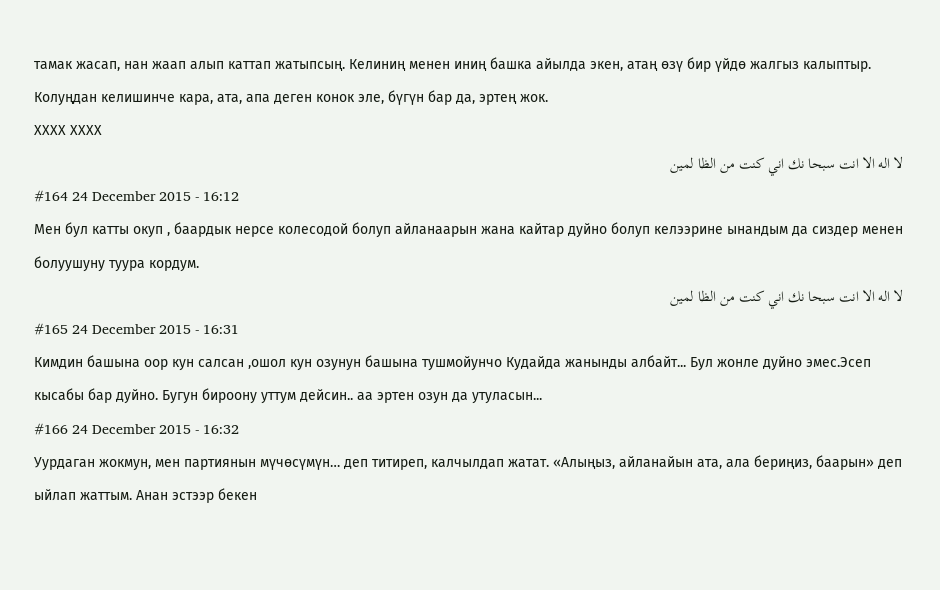тамак жасап, нан жаап алып каттап жатыпсың. Келиниң менен иниң башка айылда экен, атаң өзү бир үйдө жалгыз калыптыр. Колуңдан келишинче кара, ата, апа деген конок эле, бүгүн бар да, эртең жок.
ХХХХ ХХХХ
لا اله الا انت سبحا نك اني كنت من الظا لمين
#164 24 December 2015 - 16:12
Мен бул катты окуп , баардык нерсе колесодой болуп айланаарын жана кайтар дуйно болуп келээрине ынандым да сиздер менен болуушуну туура кордум.
لا اله الا انت سبحا نك اني كنت من الظا لمين
#165 24 December 2015 - 16:31
Кимдин башына оор кун салсан ,ошол кун озунун башына тушмойунчо Кудайда жанынды албайт... Бул жонле дуйно эмес.Эсеп кысабы бар дуйно. Бугун бироону уттум дейсин.. аа эртен озун да утуласын...
#166 24 December 2015 - 16:32
Уурдаган жокмун, мен партиянын мүчөсүмүн… деп титиреп, калчылдап жатат. «Алыңыз, айланайын ата, ала бериңиз, баарын» деп ыйлап жаттым. Анан эстээр бекен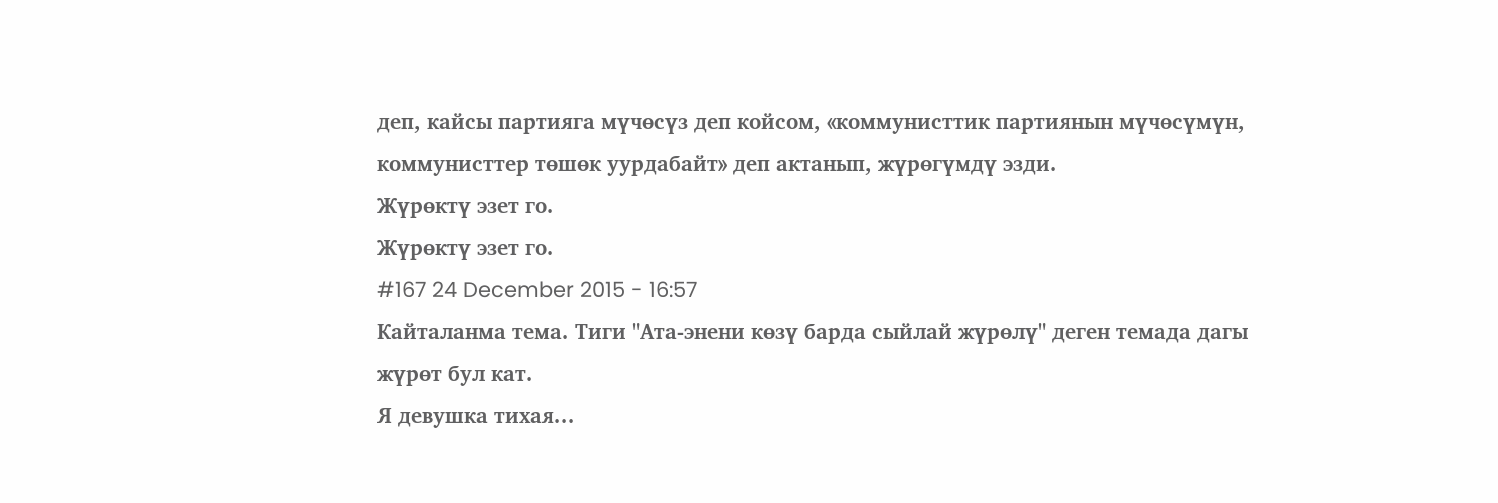деп, кайсы партияга мүчөсүз деп койсом, «коммунисттик партиянын мүчөсүмүн, коммунисттер төшөк уурдабайт» деп актанып, жүрөгүмдү эзди.
Жүрөктү эзет го.
Жүрөктү эзет го.
#167 24 December 2015 - 16:57
Кайталанма тема. Тиги "Ата-энени көзү барда сыйлай жүрөлү" деген темада дагы жүрөт бул кат.
Я девушка тихая...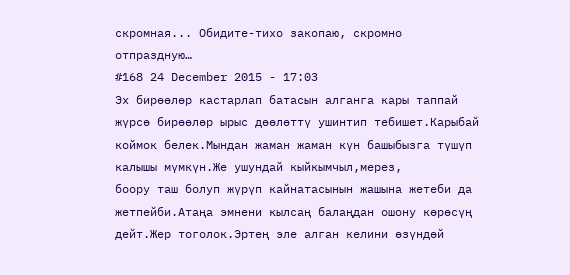скромная... Обидите-тихо закопаю, скромно отпраздную…
#168 24 December 2015 - 17:03
Эх бирөөлөр кастарлап батасын алганга кары таппай жүрсө бирөөлөр ырыс дөөлөттү ушинтип тебишет.Карыбай коймок белек.Мындан жаман жаман күн башыбызга түшүп калышы мүмкүн.Же ушундай кыйкымчыл,мерез,
боору таш болуп жүрүп кайнатасынын жашына жетеби да жетпейби.Атаңа эмнени кылсаң балаңдан ошону көрөсүң дейт.Жер тоголок.Эртең эле алган келини өзүндөй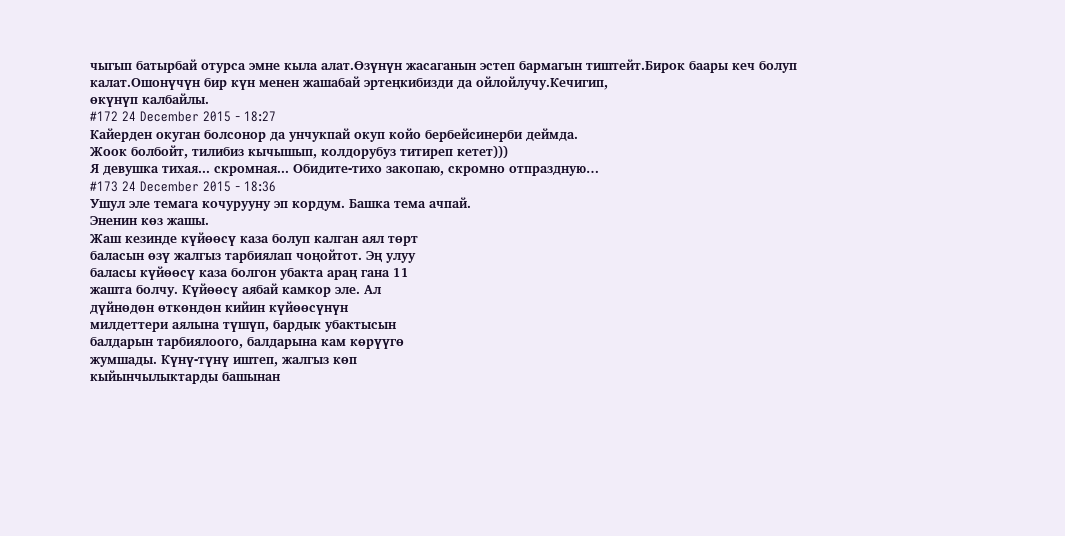чыгып батырбай отурса эмне кыла алат.Өзүнүн жасаганын эстеп бармагын тиштейт.Бирок баары кеч болуп калат.Ошонүчүн бир күн менен жашабай эртеңкибизди да ойлойлучу.Кечигип,
өкүнүп калбайлы.
#172 24 December 2015 - 18:27
Кайерден окуган болсонор да унчукпай окуп койо бербейсинерби деймда.
Жоок болбойт, тилибиз кычышып, колдорубуз титиреп кетет)))
Я девушка тихая... скромная... Обидите-тихо закопаю, скромно отпраздную…
#173 24 December 2015 - 18:36
Ушул эле темага кочурууну эп кордум. Башка тема ачпай.
Эненин көз жашы.
Жаш кезинде күйөөсү каза болуп калган аял төрт
баласын өзү жалгыз тарбиялап чоңойтот. Эң улуу
баласы күйөөсү каза болгон убакта араң гана 11
жашта болчу. Күйөөсү аябай камкор эле. Ал
дүйнөдөн өткөндөн кийин күйөөсүнүн
милдеттери аялына түшүп, бардык убактысын
балдарын тарбиялоого, балдарына кам көрүүгө
жумшады. Күнү-түнү иштеп, жалгыз көп
кыйынчылыктарды башынан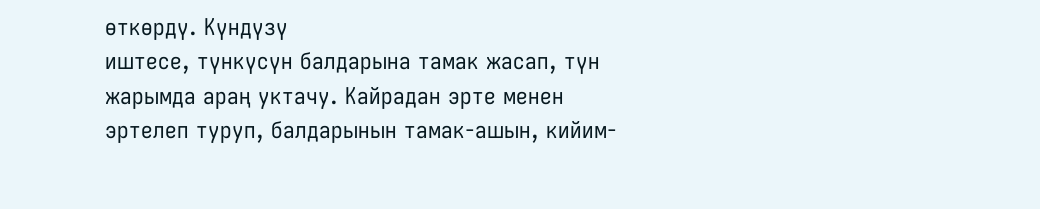өткөрдү. Күндүзү
иштесе, түнкүсүн балдарына тамак жасап, түн
жарымда араң уктачу. Кайрадан эрте менен
эртелеп туруп, балдарынын тамак-ашын, кийим-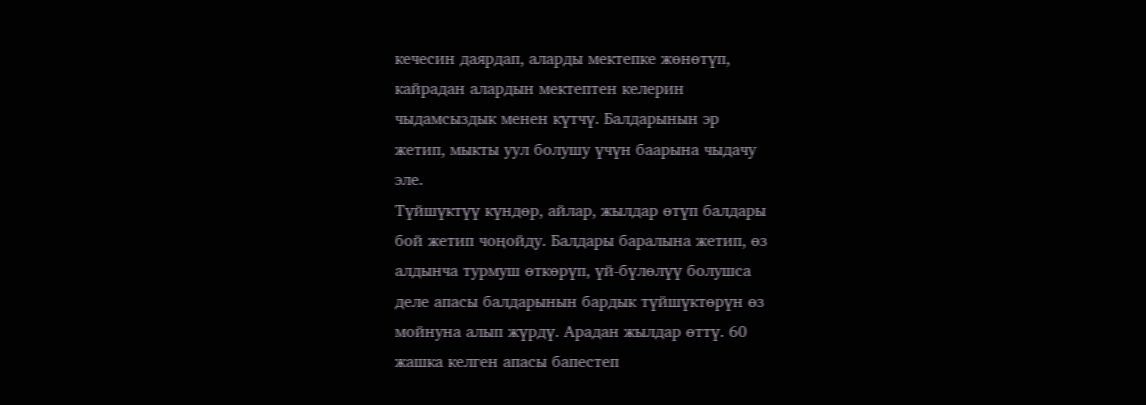кечесин даярдап, аларды мектепке жөнөтүп,
кайрадан алардын мектептен келерин
чыдамсыздык менен күтчү. Балдарынын эр
жетип, мыкты уул болушу үчүн баарына чыдачу
эле.
Түйшүктүү күндөр, айлар, жылдар өтүп балдары
бой жетип чоңойду. Балдары баралына жетип, өз
алдынча турмуш өткөрүп, үй-бүлөлүү болушса
деле апасы балдарынын бардык түйшүктөрүн өз
мойнуна алып жүрдү. Арадан жылдар өттү. 60
жашка келген апасы бапестеп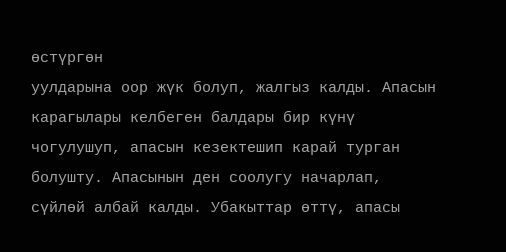өстүргөн
уулдарына оор жүк болуп, жалгыз калды. Апасын
карагылары келбеген балдары бир күнү
чогулушуп, апасын кезектешип карай турган
болушту. Апасынын ден соолугу начарлап,
сүйлөй албай калды. Убакыттар өттү, апасы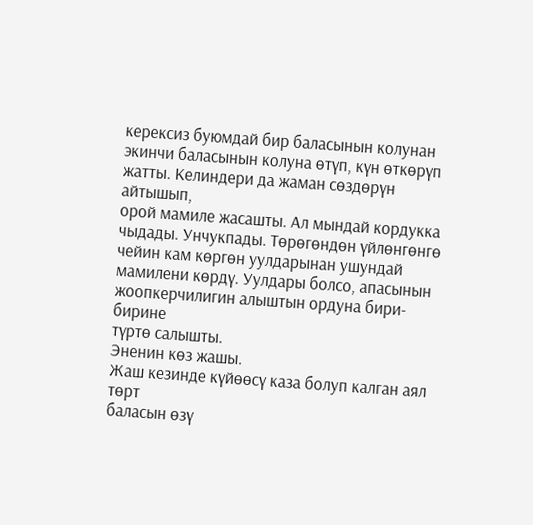керексиз буюмдай бир баласынын колунан
экинчи баласынын колуна өтүп, күн өткөрүп
жатты. Келиндери да жаман сөздөрүн айтышып,
орой мамиле жасашты. Ал мындай кордукка
чыдады. Унчукпады. Төрөгөндөн үйлөнгөнгө
чейин кам көргөн уулдарынан ушундай
мамилени көрдү. Уулдары болсо, апасынын
жоопкерчилигин алыштын ордуна бири-бирине
түртө салышты.
Эненин көз жашы.
Жаш кезинде күйөөсү каза болуп калган аял төрт
баласын өзү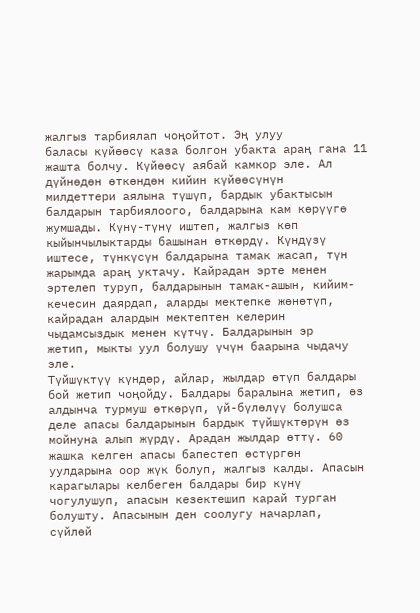жалгыз тарбиялап чоңойтот. Эң улуу
баласы күйөөсү каза болгон убакта араң гана 11
жашта болчу. Күйөөсү аябай камкор эле. Ал
дүйнөдөн өткөндөн кийин күйөөсүнүн
милдеттери аялына түшүп, бардык убактысын
балдарын тарбиялоого, балдарына кам көрүүгө
жумшады. Күнү-түнү иштеп, жалгыз көп
кыйынчылыктарды башынан өткөрдү. Күндүзү
иштесе, түнкүсүн балдарына тамак жасап, түн
жарымда араң уктачу. Кайрадан эрте менен
эртелеп туруп, балдарынын тамак-ашын, кийим-
кечесин даярдап, аларды мектепке жөнөтүп,
кайрадан алардын мектептен келерин
чыдамсыздык менен күтчү. Балдарынын эр
жетип, мыкты уул болушу үчүн баарына чыдачу
эле.
Түйшүктүү күндөр, айлар, жылдар өтүп балдары
бой жетип чоңойду. Балдары баралына жетип, өз
алдынча турмуш өткөрүп, үй-бүлөлүү болушса
деле апасы балдарынын бардык түйшүктөрүн өз
мойнуна алып жүрдү. Арадан жылдар өттү. 60
жашка келген апасы бапестеп өстүргөн
уулдарына оор жүк болуп, жалгыз калды. Апасын
карагылары келбеген балдары бир күнү
чогулушуп, апасын кезектешип карай турган
болушту. Апасынын ден соолугу начарлап,
сүйлөй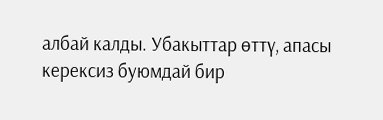албай калды. Убакыттар өттү, апасы
керексиз буюмдай бир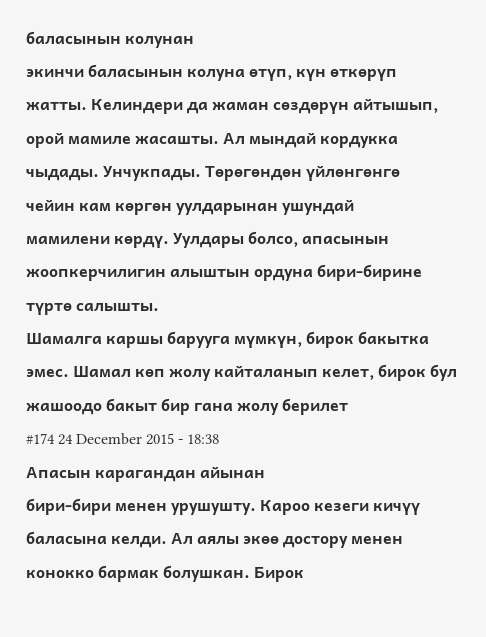баласынын колунан
экинчи баласынын колуна өтүп, күн өткөрүп
жатты. Келиндери да жаман сөздөрүн айтышып,
орой мамиле жасашты. Ал мындай кордукка
чыдады. Унчукпады. Төрөгөндөн үйлөнгөнгө
чейин кам көргөн уулдарынан ушундай
мамилени көрдү. Уулдары болсо, апасынын
жоопкерчилигин алыштын ордуна бири-бирине
түртө салышты.
Шамалга каршы барууга мүмкүн, бирок бакытка эмес. Шамал көп жолу кайталанып келет, бирок бул жашоодо бакыт бир гана жолу берилет
#174 24 December 2015 - 18:38
Апасын карагандан айынан
бири-бири менен урушушту. Кароо кезеги кичүү
баласына келди. Ал аялы экөө достору менен
конокко бармак болушкан. Бирок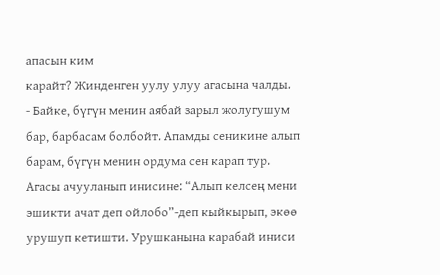апасын ким
карайт? Жинденген уулу улуу агасына чалды.
- Байке, бүгүн менин аябай зарыл жолугушум
бар, барбасам болбойт. Апамды сеникине алып
барам, бүгүн менин ордума сен карап тур.
Агасы ачууланып инисине: “Алып келсең мени
эшикти ачат деп ойлобо”-деп кыйкырып, экөө
урушуп кетишти. Урушканына карабай иниси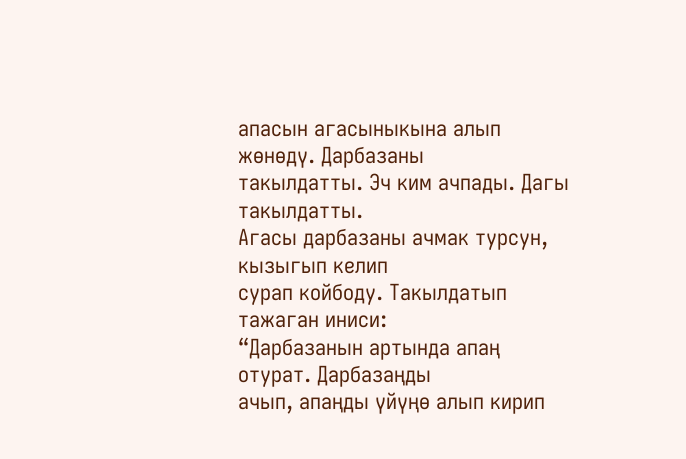апасын агасыныкына алып жөнөдү. Дарбазаны
такылдатты. Эч ким ачпады. Дагы такылдатты.
Агасы дарбазаны ачмак турсун, кызыгып келип
сурап койбоду. Такылдатып тажаган иниси:
“Дарбазанын артында апаң отурат. Дарбазаңды
ачып, апаңды үйүңө алып кирип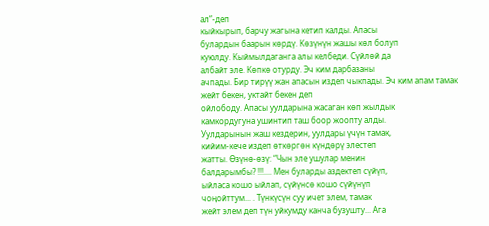ал”-деп
кыйкырып, барчу жагына кетип калды. Апасы
булардын баарын көрдү. Көзүнүн жашы көл болуп
куюлду. Кыймылдаганга алы келбеди. Сүйлөй да
албайт эле. Көпкө отурду. Эч ким дарбазаны
ачпады. Бир тирүү жан апасын издеп чыкпады. Эч ким апам тамак жейт бекен, уктайт бекен деп
ойлободу. Апасы уулдарына жасаган көп жылдык
камкордугуна ушинтип таш боор жоопту алды.
Уулдарынын жаш кездерин, уулдары үчүн тамак,
кийим-кече издеп өткөргөн күндөрү элестеп
жатты. Өзүнө-өзү: “Чын эле ушулар менин
балдарымбы? !!!.... Мен буларды аздектеп сүйүп,
ыйласа кошо ыйлап, сүйүнсө кошо сүйүнүп
чоңойттум... . Түнкүсүн суу ичет элем, тамак
жейт элем деп түн уйкумду канча бузушту... Ага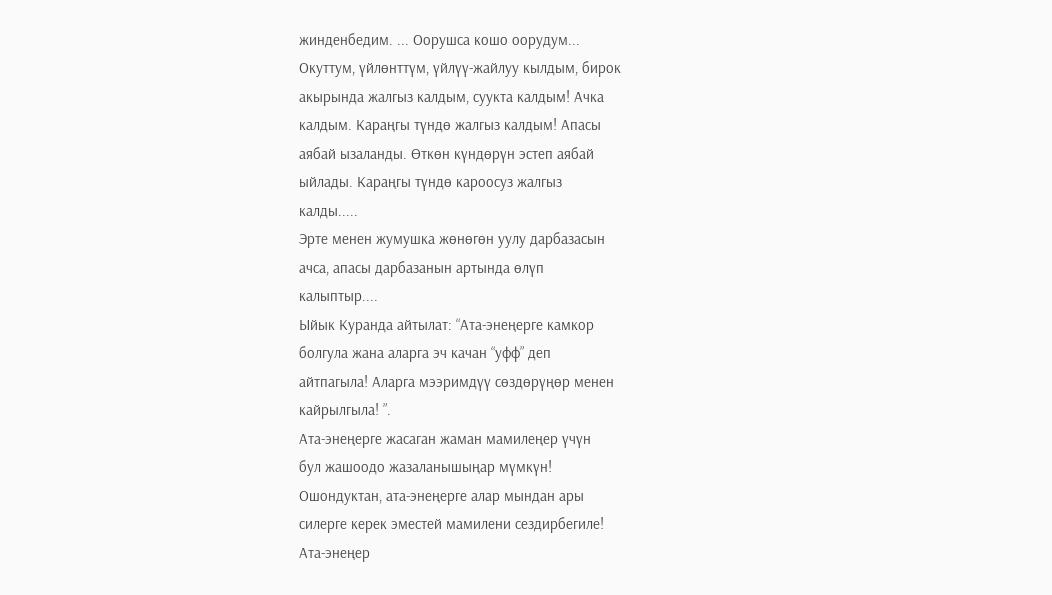жинденбедим. ... Оорушса кошо оорудум...
Окуттум, үйлөнттүм, үйлүү-жайлуу кылдым, бирок
акырында жалгыз калдым, суукта калдым! Ачка
калдым. Караңгы түндө жалгыз калдым! Апасы
аябай ызаланды. Өткөн күндөрүн эстеп аябай
ыйлады. Караңгы түндө кароосуз жалгыз
калды.....
Эрте менен жумушка жөнөгөн уулу дарбазасын
ачса, апасы дарбазанын артында өлүп
калыптыр....
Ыйык Куранда айтылат: “Ата-энеңерге камкор
болгула жана аларга эч качан “уфф” деп
айтпагыла! Аларга мээримдүү сөздөрүңөр менен
кайрылгыла! ”.
Ата-энеңерге жасаган жаман мамилеңер үчүн
бул жашоодо жазаланышыңар мүмкүн!
Ошондуктан, ата-энеңерге алар мындан ары
силерге керек эместей мамилени сездирбегиле!
Ата-энеңер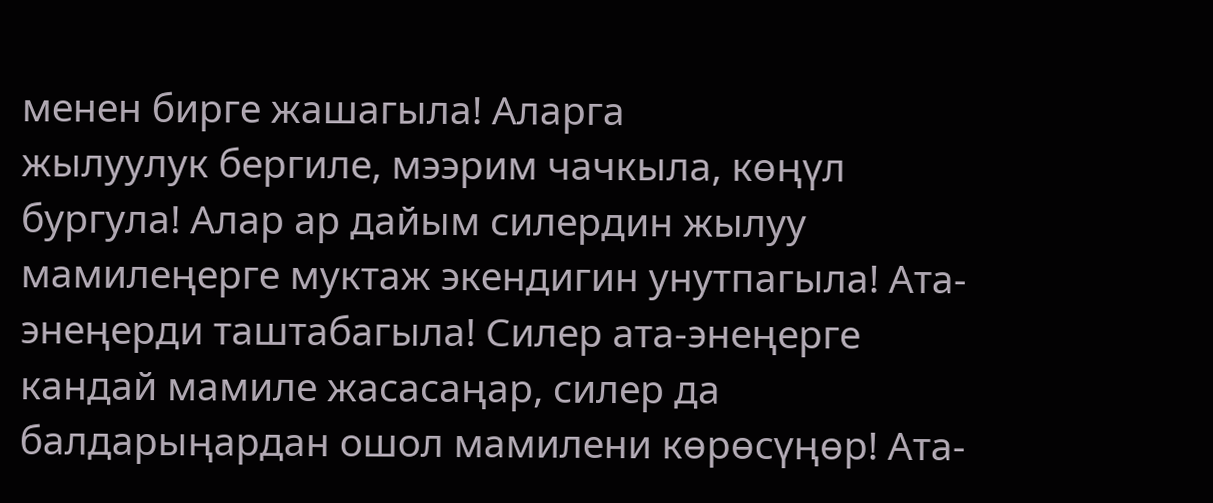менен бирге жашагыла! Аларга
жылуулук бергиле, мээрим чачкыла, көңүл
бургула! Алар ар дайым силердин жылуу
мамилеңерге муктаж экендигин унутпагыла! Ата-
энеңерди таштабагыла! Силер ата-энеңерге
кандай мамиле жасасаңар, силер да
балдарыңардан ошол мамилени көрөсүңөр! Ата-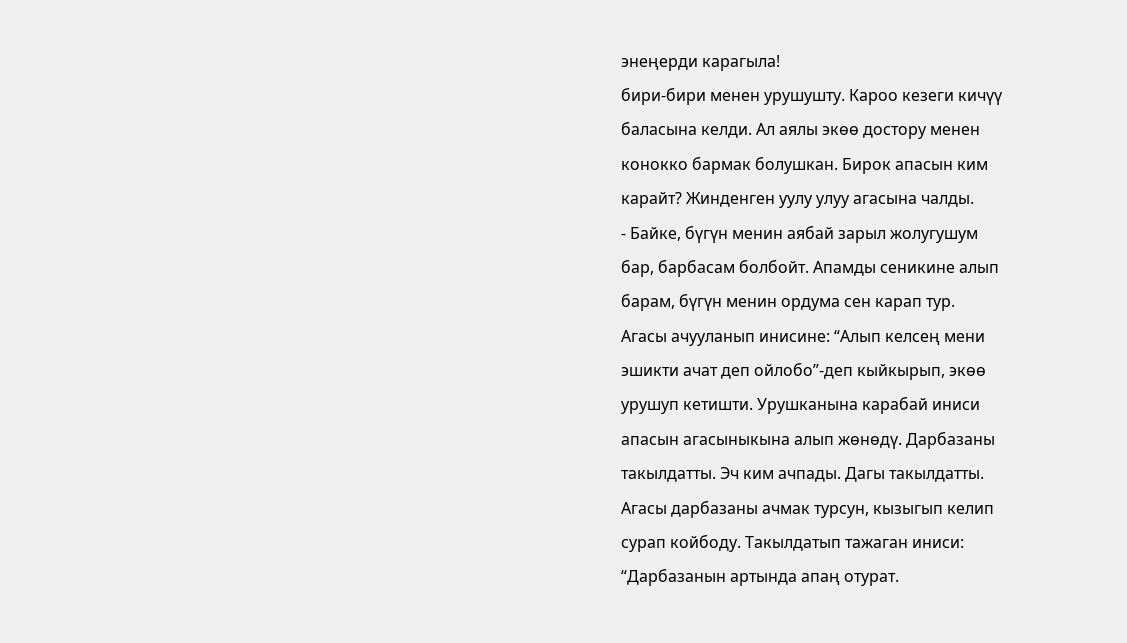энеңерди карагыла!
бири-бири менен урушушту. Кароо кезеги кичүү
баласына келди. Ал аялы экөө достору менен
конокко бармак болушкан. Бирок апасын ким
карайт? Жинденген уулу улуу агасына чалды.
- Байке, бүгүн менин аябай зарыл жолугушум
бар, барбасам болбойт. Апамды сеникине алып
барам, бүгүн менин ордума сен карап тур.
Агасы ачууланып инисине: “Алып келсең мени
эшикти ачат деп ойлобо”-деп кыйкырып, экөө
урушуп кетишти. Урушканына карабай иниси
апасын агасыныкына алып жөнөдү. Дарбазаны
такылдатты. Эч ким ачпады. Дагы такылдатты.
Агасы дарбазаны ачмак турсун, кызыгып келип
сурап койбоду. Такылдатып тажаган иниси:
“Дарбазанын артында апаң отурат.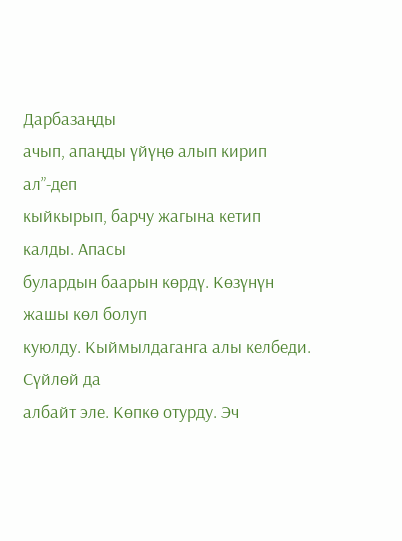Дарбазаңды
ачып, апаңды үйүңө алып кирип ал”-деп
кыйкырып, барчу жагына кетип калды. Апасы
булардын баарын көрдү. Көзүнүн жашы көл болуп
куюлду. Кыймылдаганга алы келбеди. Сүйлөй да
албайт эле. Көпкө отурду. Эч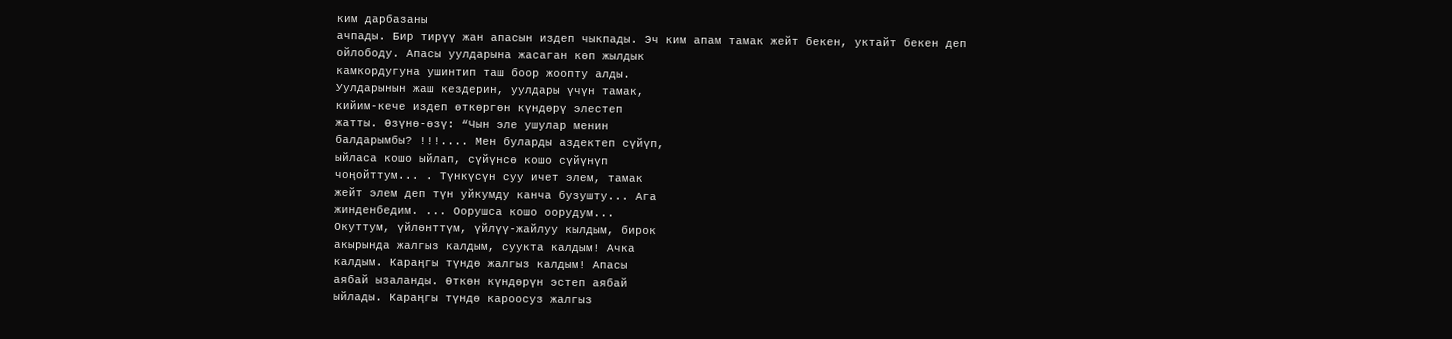ким дарбазаны
ачпады. Бир тирүү жан апасын издеп чыкпады. Эч ким апам тамак жейт бекен, уктайт бекен деп
ойлободу. Апасы уулдарына жасаган көп жылдык
камкордугуна ушинтип таш боор жоопту алды.
Уулдарынын жаш кездерин, уулдары үчүн тамак,
кийим-кече издеп өткөргөн күндөрү элестеп
жатты. Өзүнө-өзү: “Чын эле ушулар менин
балдарымбы? !!!.... Мен буларды аздектеп сүйүп,
ыйласа кошо ыйлап, сүйүнсө кошо сүйүнүп
чоңойттум... . Түнкүсүн суу ичет элем, тамак
жейт элем деп түн уйкумду канча бузушту... Ага
жинденбедим. ... Оорушса кошо оорудум...
Окуттум, үйлөнттүм, үйлүү-жайлуу кылдым, бирок
акырында жалгыз калдым, суукта калдым! Ачка
калдым. Караңгы түндө жалгыз калдым! Апасы
аябай ызаланды. Өткөн күндөрүн эстеп аябай
ыйлады. Караңгы түндө кароосуз жалгыз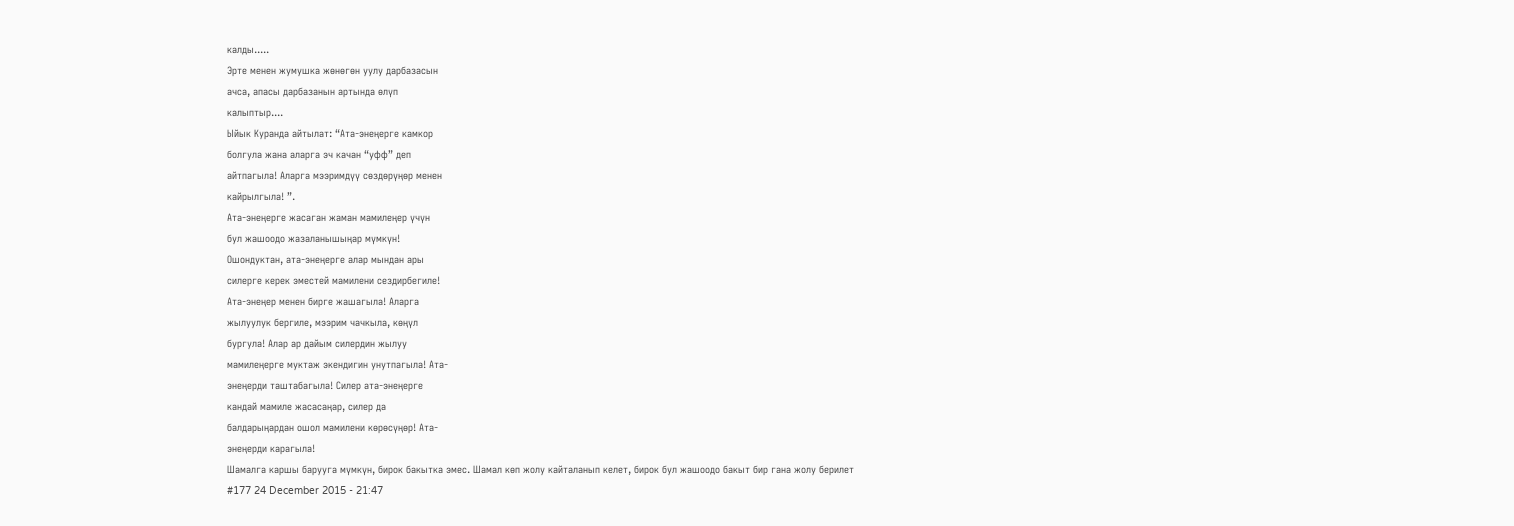калды.....
Эрте менен жумушка жөнөгөн уулу дарбазасын
ачса, апасы дарбазанын артында өлүп
калыптыр....
Ыйык Куранда айтылат: “Ата-энеңерге камкор
болгула жана аларга эч качан “уфф” деп
айтпагыла! Аларга мээримдүү сөздөрүңөр менен
кайрылгыла! ”.
Ата-энеңерге жасаган жаман мамилеңер үчүн
бул жашоодо жазаланышыңар мүмкүн!
Ошондуктан, ата-энеңерге алар мындан ары
силерге керек эместей мамилени сездирбегиле!
Ата-энеңер менен бирге жашагыла! Аларга
жылуулук бергиле, мээрим чачкыла, көңүл
бургула! Алар ар дайым силердин жылуу
мамилеңерге муктаж экендигин унутпагыла! Ата-
энеңерди таштабагыла! Силер ата-энеңерге
кандай мамиле жасасаңар, силер да
балдарыңардан ошол мамилени көрөсүңөр! Ата-
энеңерди карагыла!
Шамалга каршы барууга мүмкүн, бирок бакытка эмес. Шамал көп жолу кайталанып келет, бирок бул жашоодо бакыт бир гана жолу берилет
#177 24 December 2015 - 21:47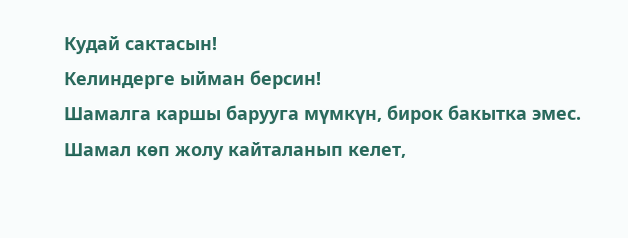Кудай сактасын!
Келиндерге ыйман берсин!
Шамалга каршы барууга мүмкүн, бирок бакытка эмес. Шамал көп жолу кайталанып келет,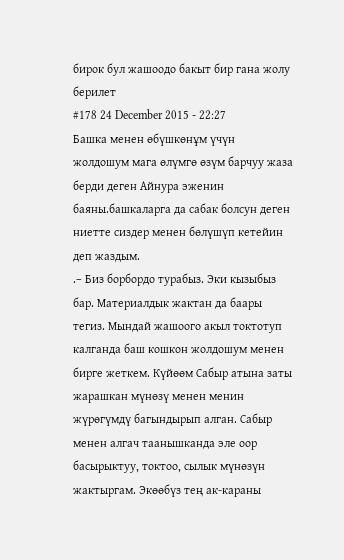бирок бул жашоодо бакыт бир гана жолу берилет
#178 24 December 2015 - 22:27
Башка менен өбүшкөнұм үчүн жолдошум мага өлүмгө өзүм барчуу жаза берди деген Айнура эженин баяны.башкаларга да сабак болсун деген ниетте сиздер менен бөлүшүп кетейин деп жаздым.
.– Биз борбордо турабыз. Эки кызыбыз бар. Материалдык жактан да баары тегиз. Мындай жашоого акыл токтотуп калганда баш кошкон жолдошум менен бирге жеткем. Күйөөм Сабыр атына заты жарашкан мүнөзү менен менин жүрөгүмдү багындырып алган. Сабыр менен алгач таанышканда эле оор басырыктуу, токтоо, сылык мүнөзүн жактыргам. Экөөбүз тең ак-караны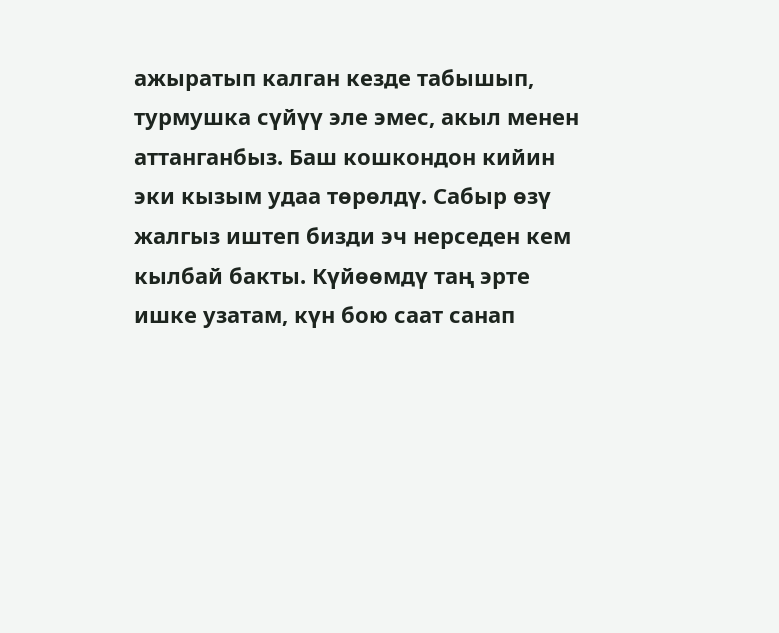ажыратып калган кезде табышып, турмушка сүйүү эле эмес, акыл менен аттанганбыз. Баш кошкондон кийин эки кызым удаа төрөлдү. Сабыр өзү жалгыз иштеп бизди эч нерседен кем кылбай бакты. Күйөөмдү таң эрте ишке узатам, күн бою саат санап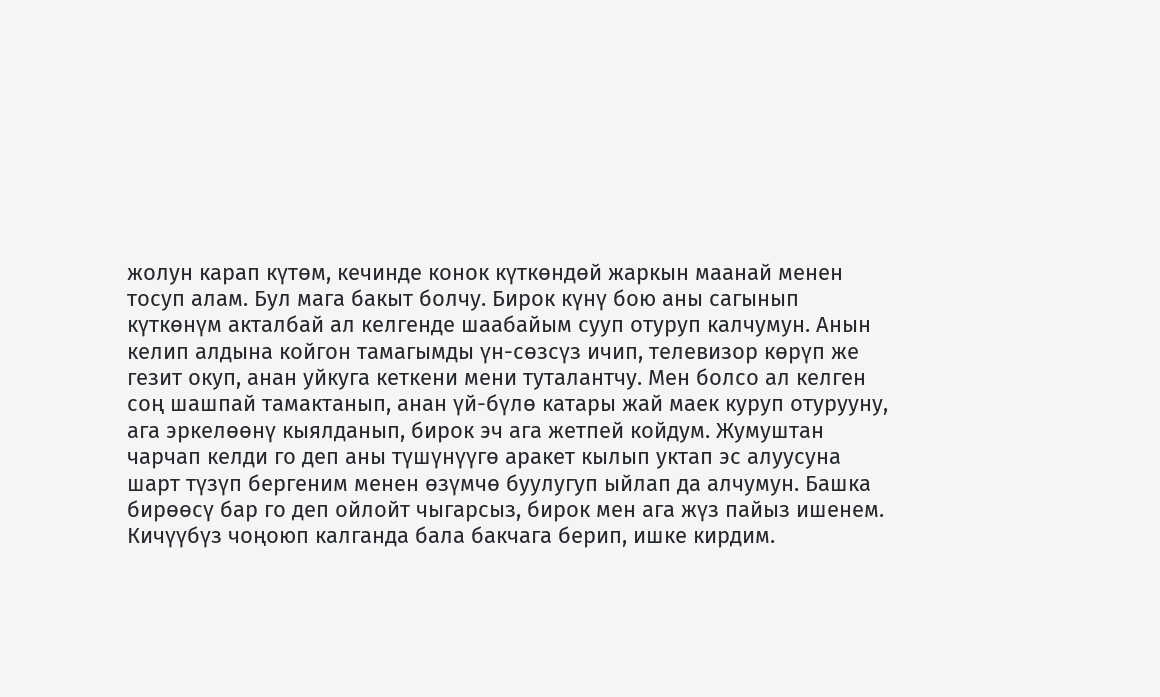жолун карап күтөм, кечинде конок күткөндөй жаркын маанай менен тосуп алам. Бул мага бакыт болчу. Бирок күнү бою аны сагынып күткөнүм акталбай ал келгенде шаабайым сууп отуруп калчумун. Анын келип алдына койгон тамагымды үн-сөзсүз ичип, телевизор көрүп же гезит окуп, анан уйкуга кеткени мени туталантчу. Мен болсо ал келген соң шашпай тамактанып, анан үй-бүлө катары жай маек куруп отурууну, ага эркелөөнү кыялданып, бирок эч ага жетпей койдум. Жумуштан чарчап келди го деп аны түшүнүүгө аракет кылып уктап эс алуусуна шарт түзүп бергеним менен өзүмчө буулугуп ыйлап да алчумун. Башка бирөөсү бар го деп ойлойт чыгарсыз, бирок мен ага жүз пайыз ишенем.
Кичүүбүз чоңоюп калганда бала бакчага берип, ишке кирдим.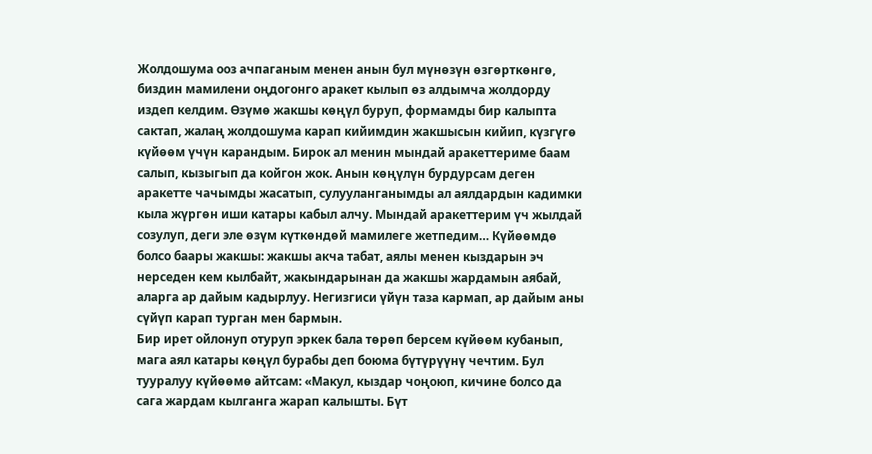Жолдошума ооз ачпаганым менен анын бул мүнөзүн өзгөрткөнгө, биздин мамилени оңдогонго аракет кылып өз алдымча жолдорду издеп келдим. Өзүмө жакшы көңүл буруп, формамды бир калыпта сактап, жалаң жолдошума карап кийимдин жакшысын кийип, күзгүгө күйөөм үчүн карандым. Бирок ал менин мындай аракеттериме баам салып, кызыгып да койгон жок. Анын көңүлүн бурдурсам деген аракетте чачымды жасатып, сулууланганымды ал аялдардын кадимки кыла жүргөн иши катары кабыл алчу. Мындай аракеттерим үч жылдай созулуп, деги эле өзүм күткөндөй мамилеге жетпедим… Күйөөмдө болсо баары жакшы: жакшы акча табат, аялы менен кыздарын эч нерседен кем кылбайт, жакындарынан да жакшы жардамын аябай, аларга ар дайым кадырлуу. Негизгиси үйүн таза кармап, ар дайым аны сүйүп карап турган мен бармын.
Бир ирет ойлонуп отуруп эркек бала төрөп берсем күйөөм кубанып, мага аял катары көңүл бурабы деп боюма бүтүрүүнү чечтим. Бул тууралуу күйөөмө айтсам: «Макул, кыздар чоңоюп, кичине болсо да сага жардам кылганга жарап калышты. Бүт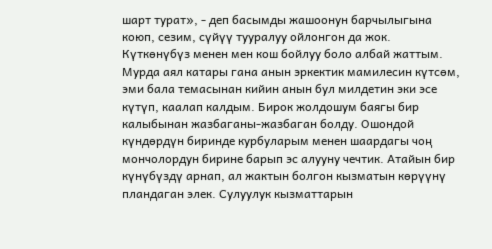шарт турат», - деп басымды жашоонун барчылыгына коюп, сезим, сүйүү тууралуу ойлонгон да жок.
Күткөнүбүз менен мен кош бойлуу боло албай жаттым. Мурда аял катары гана анын эркектик мамилесин күтсөм, эми бала темасынан кийин анын бул милдетин эки эсе күтүп, каалап калдым. Бирок жолдошум баягы бир калыбынан жазбаганы-жазбаган болду. Ошондой күндөрдүн биринде курбуларым менен шаардагы чоң мончолордун бирине барып эс алууну чечтик. Атайын бир күнүбүздү арнап, ал жактын болгон кызматын көрүүнү пландаган элек. Сулуулук кызматтарын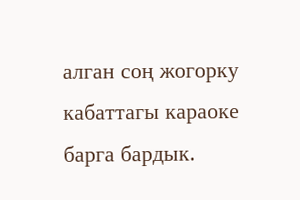алган соң жогорку кабаттагы караоке барга бардык.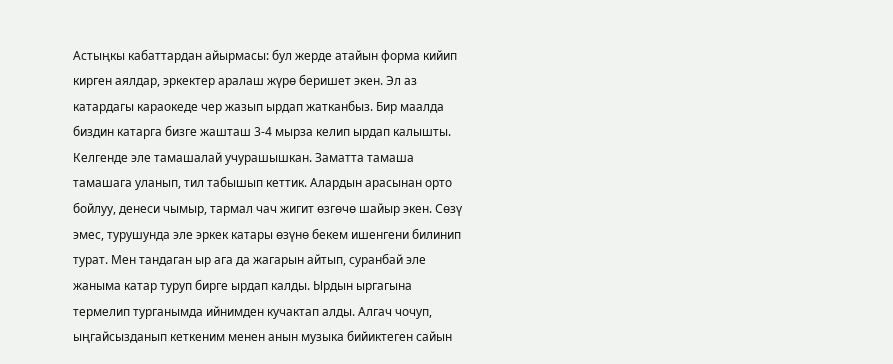Астыңкы кабаттардан айырмасы: бул жерде атайын форма кийип кирген аялдар, эркектер аралаш жүрө беришет экен. Эл аз катардагы караокеде чер жазып ырдап жатканбыз. Бир маалда биздин катарга бизге жашташ 3-4 мырза келип ырдап калышты. Келгенде эле тамашалай учурашышкан. Заматта тамаша тамашага уланып, тил табышып кеттик. Алардын арасынан орто бойлуу, денеси чымыр, тармал чач жигит өзгөчө шайыр экен. Сөзү эмес, турушунда эле эркек катары өзүнө бекем ишенгени билинип турат. Мен тандаган ыр ага да жагарын айтып, суранбай эле жаныма катар туруп бирге ырдап калды. Ырдын ыргагына термелип турганымда ийнимден кучактап алды. Алгач чочуп, ыңгайсызданып кеткеним менен анын музыка бийиктеген сайын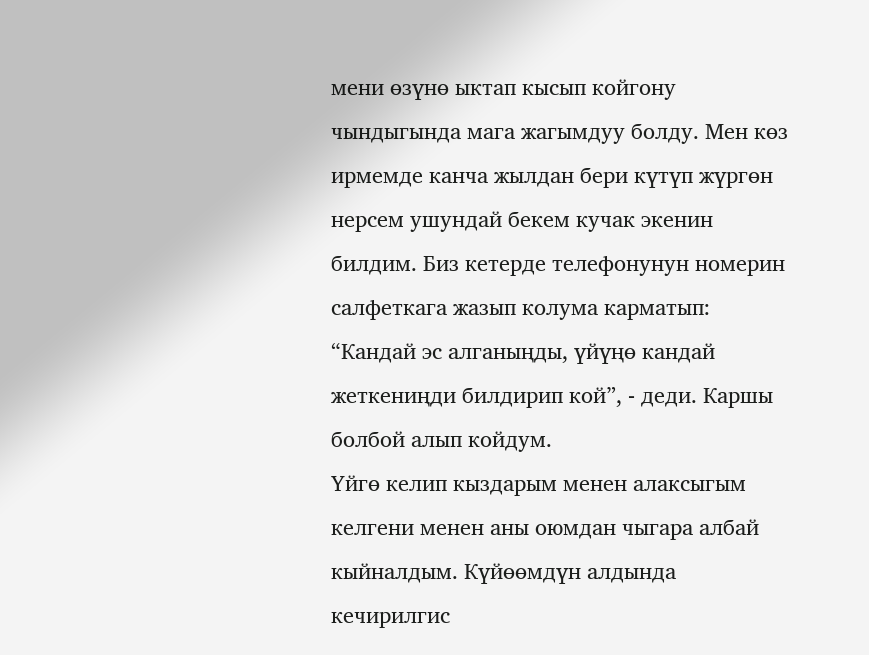мени өзүнө ыктап кысып койгону чындыгында мага жагымдуу болду. Мен көз ирмемде канча жылдан бери күтүп жүргөн нерсем ушундай бекем кучак экенин билдим. Биз кетерде телефонунун номерин салфеткага жазып колума карматып: “Кандай эс алганыңды, үйүңө кандай жеткениңди билдирип кой”, - деди. Каршы болбой алып койдум.
Үйгө келип кыздарым менен алаксыгым келгени менен аны оюмдан чыгара албай кыйналдым. Күйөөмдүн алдында кечирилгис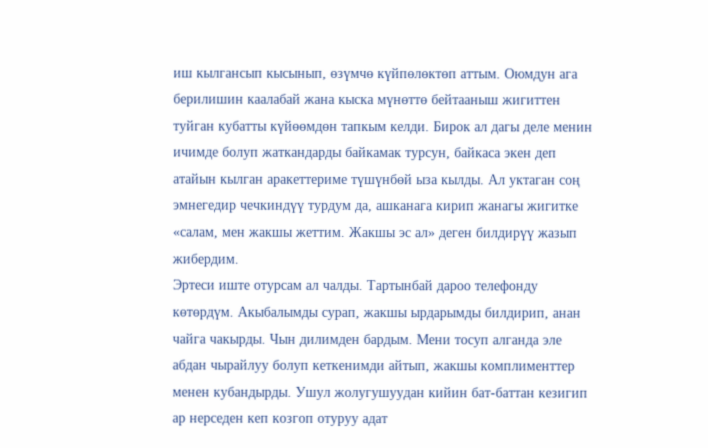иш кылгансып кысынып, өзүмчө күйпөлөктөп аттым. Оюмдун ага берилишин каалабай жана кыска мүнөттө бейтааныш жигиттен туйган кубатты күйөөмдөн тапкым келди. Бирок ал дагы деле менин ичимде болуп жаткандарды байкамак турсун, байкаса экен деп атайын кылган аракеттериме түшүнбөй ыза кылды. Ал уктаган соң эмнегедир чечкиндүү турдум да, ашканага кирип жанагы жигитке «салам, мен жакшы жеттим. Жакшы эс ал» деген билдирүү жазып жибердим.
Эртеси иште отурсам ал чалды. Тартынбай дароо телефонду көтөрдүм. Акыбалымды сурап, жакшы ырдарымды билдирип, анан чайга чакырды. Чын дилимден бардым. Мени тосуп алганда эле абдан чырайлуу болуп кеткенимди айтып, жакшы комплименттер менен кубандырды. Ушул жолугушуудан кийин бат-баттан кезигип ар нерседен кеп козгоп отуруу адат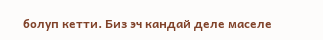болуп кетти. Биз эч кандай деле маселе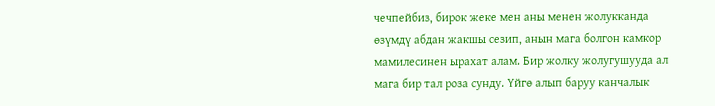чечпейбиз, бирок жеке мен аны менен жолукканда өзүмдү абдан жакшы сезип, анын мага болгон камкор мамилесинен ырахат алам. Бир жолку жолугушууда ал мага бир тал роза сунду. Үйгө алып баруу канчалык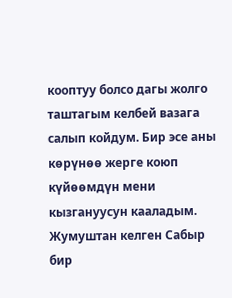кооптуу болсо дагы жолго таштагым келбей вазага салып койдум. Бир эсе аны көрүнөө жерге коюп күйөөмдүн мени кызгануусун кааладым. Жумуштан келген Сабыр бир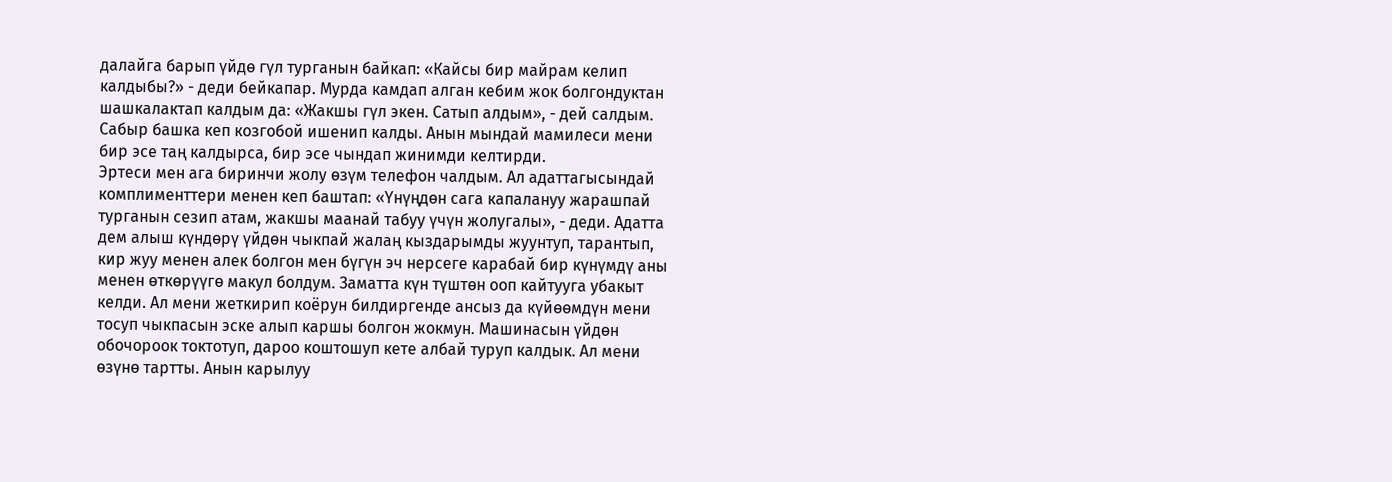далайга барып үйдө гүл турганын байкап: «Кайсы бир майрам келип калдыбы?» - деди бейкапар. Мурда камдап алган кебим жок болгондуктан шашкалактап калдым да: «Жакшы гүл экен. Сатып алдым», - дей салдым. Сабыр башка кеп козгобой ишенип калды. Анын мындай мамилеси мени бир эсе таң калдырса, бир эсе чындап жинимди келтирди.
Эртеси мен ага биринчи жолу өзүм телефон чалдым. Ал адаттагысындай комплименттери менен кеп баштап: «Үнүңдөн сага капалануу жарашпай турганын сезип атам, жакшы маанай табуу үчүн жолугалы», - деди. Адатта дем алыш күндөрү үйдөн чыкпай жалаң кыздарымды жуунтуп, тарантып, кир жуу менен алек болгон мен бүгүн эч нерсеге карабай бир күнүмдү аны менен өткөрүүгө макул болдум. Заматта күн түштөн ооп кайтууга убакыт келди. Ал мени жеткирип коёрун билдиргенде ансыз да күйөөмдүн мени тосуп чыкпасын эске алып каршы болгон жокмун. Машинасын үйдөн обочороок токтотуп, дароо коштошуп кете албай туруп калдык. Ал мени өзүнө тартты. Анын карылуу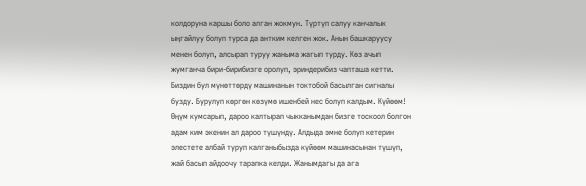колдоруна каршы боло алган жокмун. Түртүп салуу канчалык ыңгайлуу болуп турса да антким келген жок. Анын башкаруусу менен болуп, алсырап туруу жаныма жагып турду. Көз ачып жумганча бири-бирибизге оролуп, эриндерибиз чапташа кетти. Биздин бул мүнөттөрдү машинанын токтобой басылган сигналы бузду. Бурулуп көргөн көзүмө ишенбей нес болуп калдым. Күйөөм!
Өңүм кумсарып, дароо калтырап чыкканымдан бизге тоскоол болгон адам ким экенин ал дароо түшүндү. Алдыда эмне болуп кетерин элестете албай туруп калганыбызда күйөөм машинасынан түшүп, жай басып айдоочу тарапка келди. Жанымдагы да ага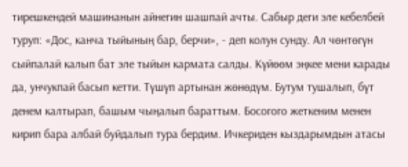тирешкендей машинанын айнегин шашпай ачты. Сабыр деги эле кебелбей туруп: «Дос, канча тыйының бар, берчи», - деп колун сунду. Ал чөнтөгүн сыйпалай калып бат эле тыйын кармата салды. Күйөөм эңкее мени карады да, унчукпай басып кетти. Түшүп артынан жөнөдүм. Бутум тушалып, бүт денем калтырап, башым чыңалып бараттым. Босогого жеткеним менен кирип бара албай буйдалып тура бердим. Ичкериден кыздарымдын атасы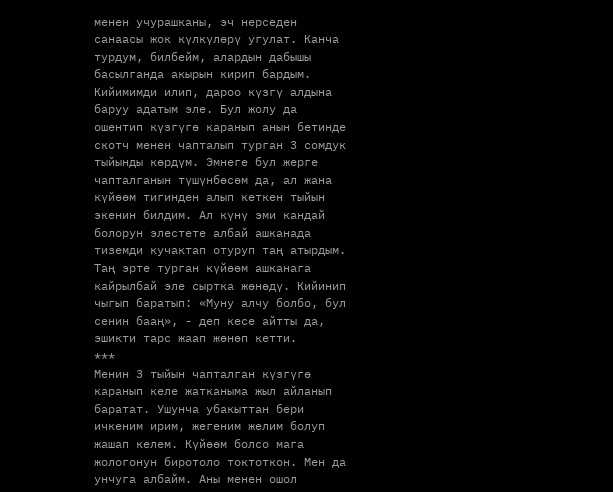менен учурашканы, эч нерседен санаасы жок күлкүлөрү угулат. Канча турдум, билбейм, алардын дабышы басылганда акырын кирип бардым. Кийимимди илип, дароо күзгү алдына баруу адатым эле. Бул жолу да ошентип күзгүгө каранып анын бетинде скотч менен чапталып турган 3 сомдук тыйынды көрдүм. Эмнеге бул жерге чапталганын түшүнбөсөм да, ал жана күйөөм тигинден алып кеткен тыйын экенин билдим. Ал күнү эми кандай болорун элестете албай ашканада тиземди кучактап отуруп таң атырдым. Таң эрте турган күйөөм ашканага кайрылбай эле сыртка жөнөдү. Кийинип чыгып баратып: «Муну алчу болбо, бул сенин бааң», - деп кесе айтты да, эшикти тарс жаап жөнөп кетти.
***
Менин 3 тыйын чапталган күзгүгө каранып келе жатканыма жыл айланып баратат. Ушунча убакыттан бери ичкеним ирим, жегеним желим болуп жашап келем. Күйөөм болсо мага жологонун биротоло токтоткон. Мен да унчуга албайм. Аны менен ошол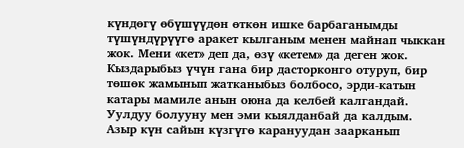күндөгү өбүшүүдөн өткөн ишке барбаганымды түшүндүрүүгө аракет кылганым менен майнап чыккан жок. Мени «кет» деп да, өзү «кетем» да деген жок. Кыздарыбыз үчүн гана бир дасторконго отуруп, бир төшөк жамынып жатканыбыз болбосо, эрди-катын катары мамиле анын оюна да келбей калгандай. Уулдуу болууну мен эми кыялданбай да калдым.
Азыр күн сайын күзгүгө карануудан заарканып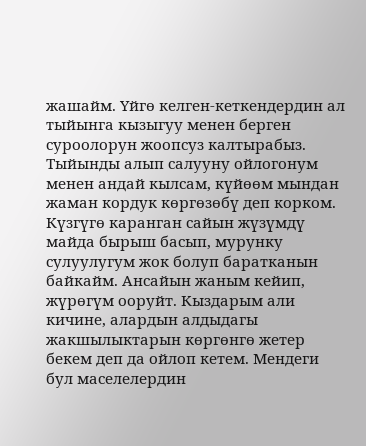жашайм. Үйгө келген-кеткендердин ал тыйынга кызыгуу менен берген суроолорун жоопсуз калтырабыз. Тыйынды алып салууну ойлогонум менен андай кылсам, күйөөм мындан жаман кордук көргөзөбү деп корком. Күзгүгө каранган сайын жүзүмдү майда бырыш басып, мурунку сулуулугум жок болуп баратканын байкайм. Ансайын жаным кейип, жүрөгүм ооруйт. Кыздарым али кичине, алардын алдыдагы жакшылыктарын көргөнгө жетер бекем деп да ойлоп кетем. Мендеги бул маселелердин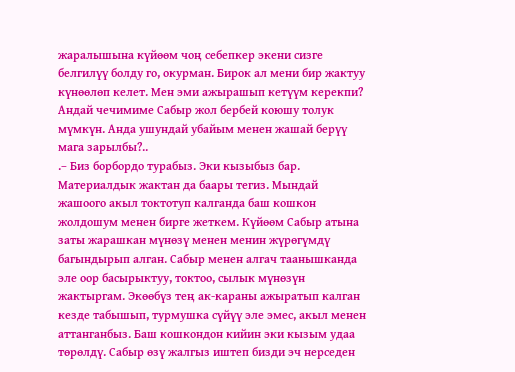жаралышына күйөөм чоң себепкер экени сизге белгилүү болду го, окурман. Бирок ал мени бир жактуу күнөөлөп келет. Мен эми ажырашып кетүүм керекпи? Андай чечимиме Сабыр жол бербей коюшу толук мүмкүн. Анда ушундай убайым менен жашай берүү мага зарылбы?..
.– Биз борбордо турабыз. Эки кызыбыз бар. Материалдык жактан да баары тегиз. Мындай жашоого акыл токтотуп калганда баш кошкон жолдошум менен бирге жеткем. Күйөөм Сабыр атына заты жарашкан мүнөзү менен менин жүрөгүмдү багындырып алган. Сабыр менен алгач таанышканда эле оор басырыктуу, токтоо, сылык мүнөзүн жактыргам. Экөөбүз тең ак-караны ажыратып калган кезде табышып, турмушка сүйүү эле эмес, акыл менен аттанганбыз. Баш кошкондон кийин эки кызым удаа төрөлдү. Сабыр өзү жалгыз иштеп бизди эч нерседен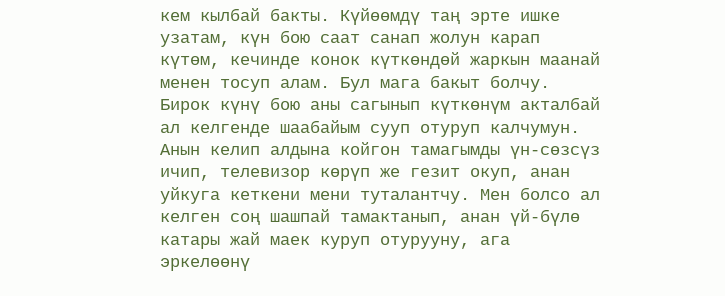кем кылбай бакты. Күйөөмдү таң эрте ишке узатам, күн бою саат санап жолун карап күтөм, кечинде конок күткөндөй жаркын маанай менен тосуп алам. Бул мага бакыт болчу. Бирок күнү бою аны сагынып күткөнүм акталбай ал келгенде шаабайым сууп отуруп калчумун. Анын келип алдына койгон тамагымды үн-сөзсүз ичип, телевизор көрүп же гезит окуп, анан уйкуга кеткени мени туталантчу. Мен болсо ал келген соң шашпай тамактанып, анан үй-бүлө катары жай маек куруп отурууну, ага эркелөөнү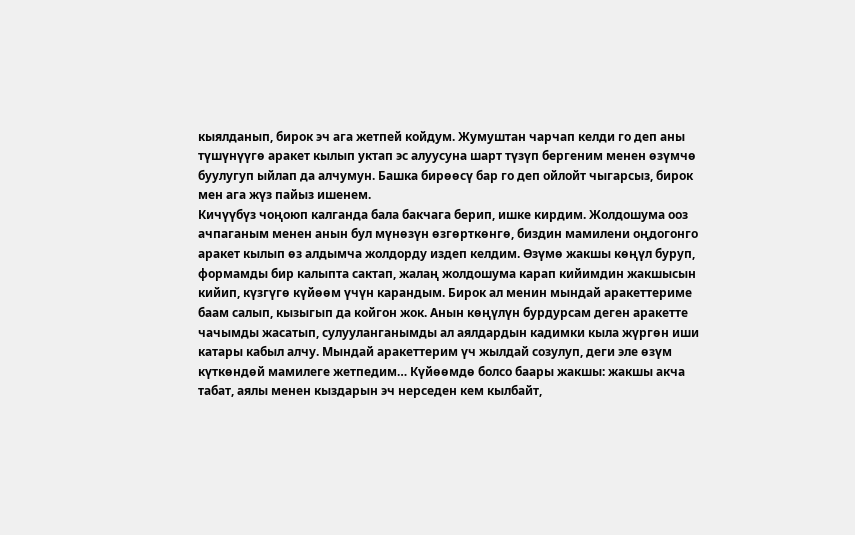кыялданып, бирок эч ага жетпей койдум. Жумуштан чарчап келди го деп аны түшүнүүгө аракет кылып уктап эс алуусуна шарт түзүп бергеним менен өзүмчө буулугуп ыйлап да алчумун. Башка бирөөсү бар го деп ойлойт чыгарсыз, бирок мен ага жүз пайыз ишенем.
Кичүүбүз чоңоюп калганда бала бакчага берип, ишке кирдим. Жолдошума ооз ачпаганым менен анын бул мүнөзүн өзгөрткөнгө, биздин мамилени оңдогонго аракет кылып өз алдымча жолдорду издеп келдим. Өзүмө жакшы көңүл буруп, формамды бир калыпта сактап, жалаң жолдошума карап кийимдин жакшысын кийип, күзгүгө күйөөм үчүн карандым. Бирок ал менин мындай аракеттериме баам салып, кызыгып да койгон жок. Анын көңүлүн бурдурсам деген аракетте чачымды жасатып, сулууланганымды ал аялдардын кадимки кыла жүргөн иши катары кабыл алчу. Мындай аракеттерим үч жылдай созулуп, деги эле өзүм күткөндөй мамилеге жетпедим… Күйөөмдө болсо баары жакшы: жакшы акча табат, аялы менен кыздарын эч нерседен кем кылбайт,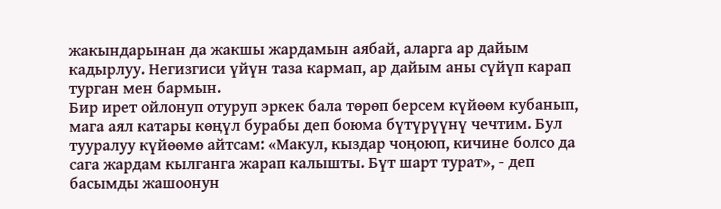жакындарынан да жакшы жардамын аябай, аларга ар дайым кадырлуу. Негизгиси үйүн таза кармап, ар дайым аны сүйүп карап турган мен бармын.
Бир ирет ойлонуп отуруп эркек бала төрөп берсем күйөөм кубанып, мага аял катары көңүл бурабы деп боюма бүтүрүүнү чечтим. Бул тууралуу күйөөмө айтсам: «Макул, кыздар чоңоюп, кичине болсо да сага жардам кылганга жарап калышты. Бүт шарт турат», - деп басымды жашоонун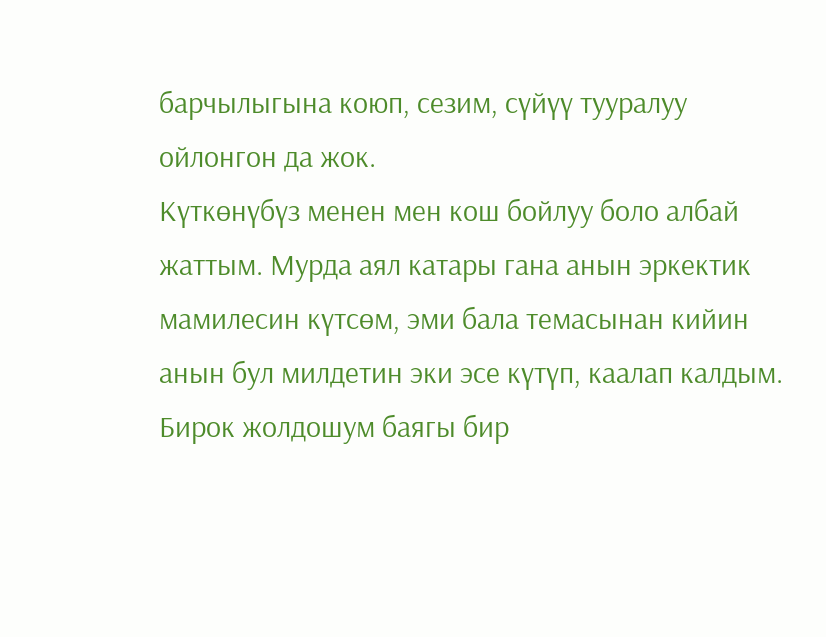барчылыгына коюп, сезим, сүйүү тууралуу ойлонгон да жок.
Күткөнүбүз менен мен кош бойлуу боло албай жаттым. Мурда аял катары гана анын эркектик мамилесин күтсөм, эми бала темасынан кийин анын бул милдетин эки эсе күтүп, каалап калдым. Бирок жолдошум баягы бир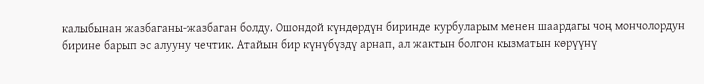калыбынан жазбаганы-жазбаган болду. Ошондой күндөрдүн биринде курбуларым менен шаардагы чоң мончолордун бирине барып эс алууну чечтик. Атайын бир күнүбүздү арнап, ал жактын болгон кызматын көрүүнү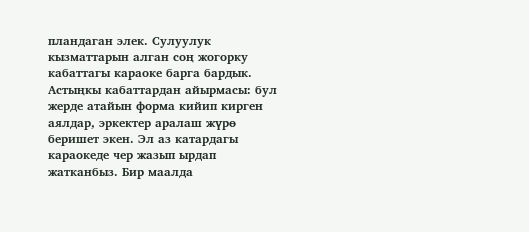пландаган элек. Сулуулук кызматтарын алган соң жогорку кабаттагы караоке барга бардык. Астыңкы кабаттардан айырмасы: бул жерде атайын форма кийип кирген аялдар, эркектер аралаш жүрө беришет экен. Эл аз катардагы караокеде чер жазып ырдап жатканбыз. Бир маалда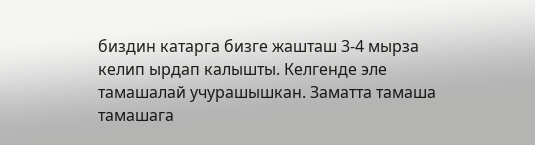биздин катарга бизге жашташ 3-4 мырза келип ырдап калышты. Келгенде эле тамашалай учурашышкан. Заматта тамаша тамашага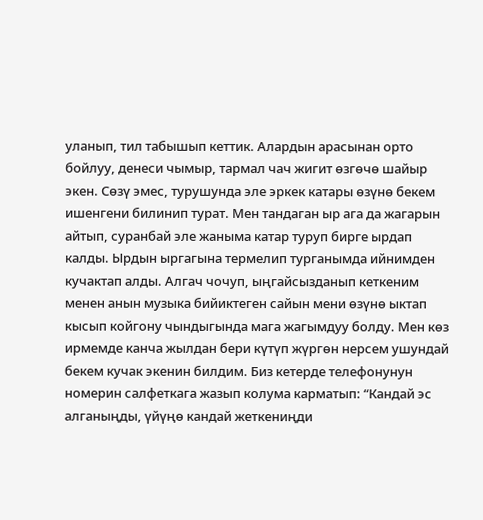уланып, тил табышып кеттик. Алардын арасынан орто бойлуу, денеси чымыр, тармал чач жигит өзгөчө шайыр экен. Сөзү эмес, турушунда эле эркек катары өзүнө бекем ишенгени билинип турат. Мен тандаган ыр ага да жагарын айтып, суранбай эле жаныма катар туруп бирге ырдап калды. Ырдын ыргагына термелип турганымда ийнимден кучактап алды. Алгач чочуп, ыңгайсызданып кеткеним менен анын музыка бийиктеген сайын мени өзүнө ыктап кысып койгону чындыгында мага жагымдуу болду. Мен көз ирмемде канча жылдан бери күтүп жүргөн нерсем ушундай бекем кучак экенин билдим. Биз кетерде телефонунун номерин салфеткага жазып колума карматып: “Кандай эс алганыңды, үйүңө кандай жеткениңди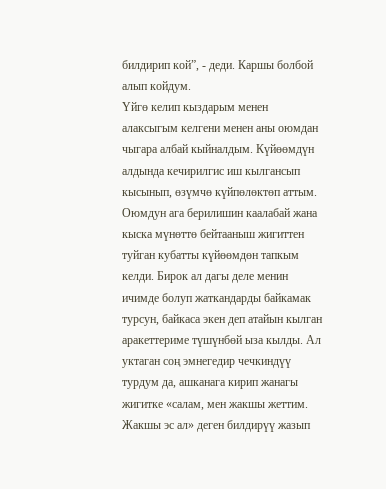билдирип кой”, - деди. Каршы болбой алып койдум.
Үйгө келип кыздарым менен алаксыгым келгени менен аны оюмдан чыгара албай кыйналдым. Күйөөмдүн алдында кечирилгис иш кылгансып кысынып, өзүмчө күйпөлөктөп аттым. Оюмдун ага берилишин каалабай жана кыска мүнөттө бейтааныш жигиттен туйган кубатты күйөөмдөн тапкым келди. Бирок ал дагы деле менин ичимде болуп жаткандарды байкамак турсун, байкаса экен деп атайын кылган аракеттериме түшүнбөй ыза кылды. Ал уктаган соң эмнегедир чечкиндүү турдум да, ашканага кирип жанагы жигитке «салам, мен жакшы жеттим. Жакшы эс ал» деген билдирүү жазып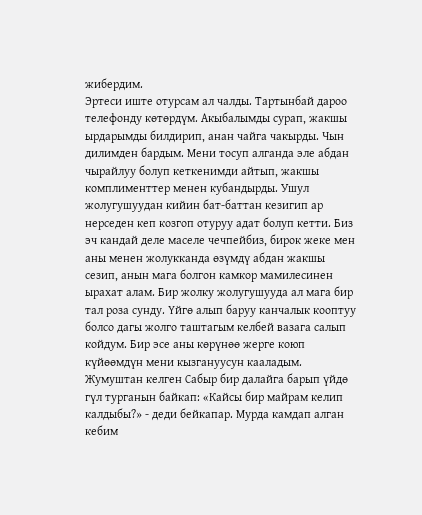жибердим.
Эртеси иште отурсам ал чалды. Тартынбай дароо телефонду көтөрдүм. Акыбалымды сурап, жакшы ырдарымды билдирип, анан чайга чакырды. Чын дилимден бардым. Мени тосуп алганда эле абдан чырайлуу болуп кеткенимди айтып, жакшы комплименттер менен кубандырды. Ушул жолугушуудан кийин бат-баттан кезигип ар нерседен кеп козгоп отуруу адат болуп кетти. Биз эч кандай деле маселе чечпейбиз, бирок жеке мен аны менен жолукканда өзүмдү абдан жакшы сезип, анын мага болгон камкор мамилесинен ырахат алам. Бир жолку жолугушууда ал мага бир тал роза сунду. Үйгө алып баруу канчалык кооптуу болсо дагы жолго таштагым келбей вазага салып койдум. Бир эсе аны көрүнөө жерге коюп күйөөмдүн мени кызгануусун кааладым. Жумуштан келген Сабыр бир далайга барып үйдө гүл турганын байкап: «Кайсы бир майрам келип калдыбы?» - деди бейкапар. Мурда камдап алган кебим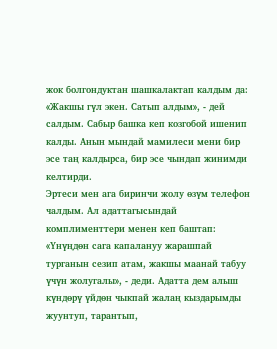жок болгондуктан шашкалактап калдым да: «Жакшы гүл экен. Сатып алдым», - дей салдым. Сабыр башка кеп козгобой ишенип калды. Анын мындай мамилеси мени бир эсе таң калдырса, бир эсе чындап жинимди келтирди.
Эртеси мен ага биринчи жолу өзүм телефон чалдым. Ал адаттагысындай комплименттери менен кеп баштап: «Үнүңдөн сага капалануу жарашпай турганын сезип атам, жакшы маанай табуу үчүн жолугалы», - деди. Адатта дем алыш күндөрү үйдөн чыкпай жалаң кыздарымды жуунтуп, тарантып,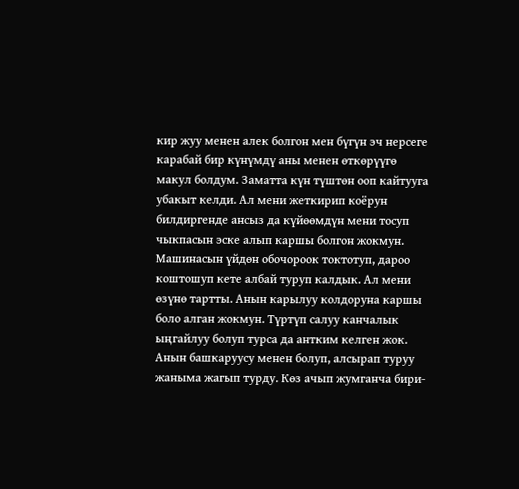кир жуу менен алек болгон мен бүгүн эч нерсеге карабай бир күнүмдү аны менен өткөрүүгө макул болдум. Заматта күн түштөн ооп кайтууга убакыт келди. Ал мени жеткирип коёрун билдиргенде ансыз да күйөөмдүн мени тосуп чыкпасын эске алып каршы болгон жокмун. Машинасын үйдөн обочороок токтотуп, дароо коштошуп кете албай туруп калдык. Ал мени өзүнө тартты. Анын карылуу колдоруна каршы боло алган жокмун. Түртүп салуу канчалык ыңгайлуу болуп турса да антким келген жок. Анын башкаруусу менен болуп, алсырап туруу жаныма жагып турду. Көз ачып жумганча бири-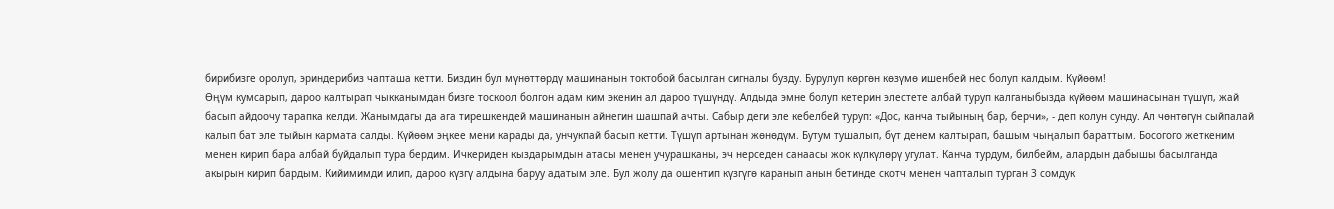бирибизге оролуп, эриндерибиз чапташа кетти. Биздин бул мүнөттөрдү машинанын токтобой басылган сигналы бузду. Бурулуп көргөн көзүмө ишенбей нес болуп калдым. Күйөөм!
Өңүм кумсарып, дароо калтырап чыкканымдан бизге тоскоол болгон адам ким экенин ал дароо түшүндү. Алдыда эмне болуп кетерин элестете албай туруп калганыбызда күйөөм машинасынан түшүп, жай басып айдоочу тарапка келди. Жанымдагы да ага тирешкендей машинанын айнегин шашпай ачты. Сабыр деги эле кебелбей туруп: «Дос, канча тыйының бар, берчи», - деп колун сунду. Ал чөнтөгүн сыйпалай калып бат эле тыйын кармата салды. Күйөөм эңкее мени карады да, унчукпай басып кетти. Түшүп артынан жөнөдүм. Бутум тушалып, бүт денем калтырап, башым чыңалып бараттым. Босогого жеткеним менен кирип бара албай буйдалып тура бердим. Ичкериден кыздарымдын атасы менен учурашканы, эч нерседен санаасы жок күлкүлөрү угулат. Канча турдум, билбейм, алардын дабышы басылганда акырын кирип бардым. Кийимимди илип, дароо күзгү алдына баруу адатым эле. Бул жолу да ошентип күзгүгө каранып анын бетинде скотч менен чапталып турган 3 сомдук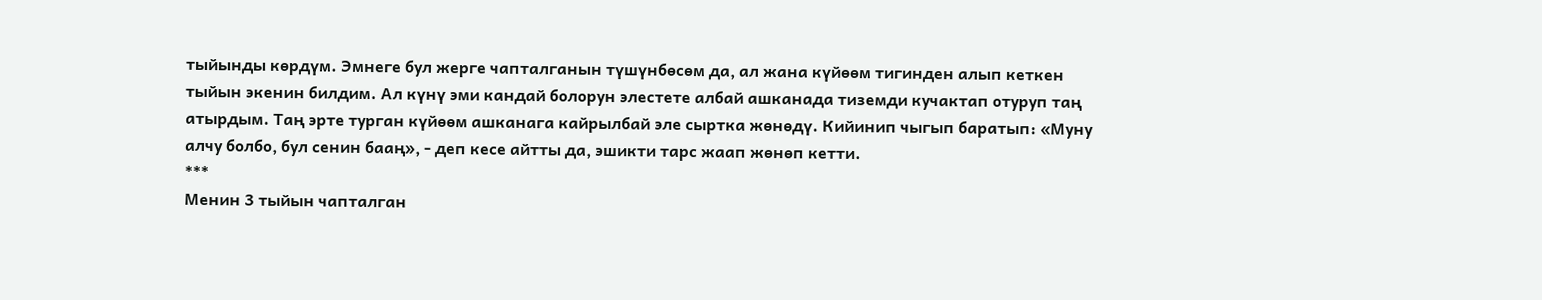тыйынды көрдүм. Эмнеге бул жерге чапталганын түшүнбөсөм да, ал жана күйөөм тигинден алып кеткен тыйын экенин билдим. Ал күнү эми кандай болорун элестете албай ашканада тиземди кучактап отуруп таң атырдым. Таң эрте турган күйөөм ашканага кайрылбай эле сыртка жөнөдү. Кийинип чыгып баратып: «Муну алчу болбо, бул сенин бааң», - деп кесе айтты да, эшикти тарс жаап жөнөп кетти.
***
Менин 3 тыйын чапталган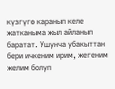күзгүгө каранып келе жатканыма жыл айланып баратат. Ушунча убакыттан бери ичкеним ирим, жегеним желим болуп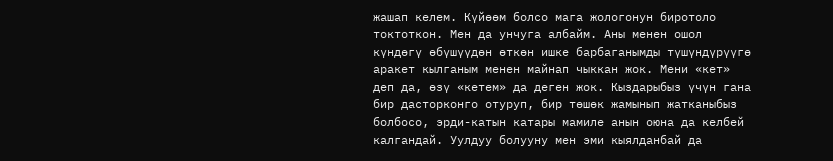жашап келем. Күйөөм болсо мага жологонун биротоло токтоткон. Мен да унчуга албайм. Аны менен ошол күндөгү өбүшүүдөн өткөн ишке барбаганымды түшүндүрүүгө аракет кылганым менен майнап чыккан жок. Мени «кет» деп да, өзү «кетем» да деген жок. Кыздарыбыз үчүн гана бир дасторконго отуруп, бир төшөк жамынып жатканыбыз болбосо, эрди-катын катары мамиле анын оюна да келбей калгандай. Уулдуу болууну мен эми кыялданбай да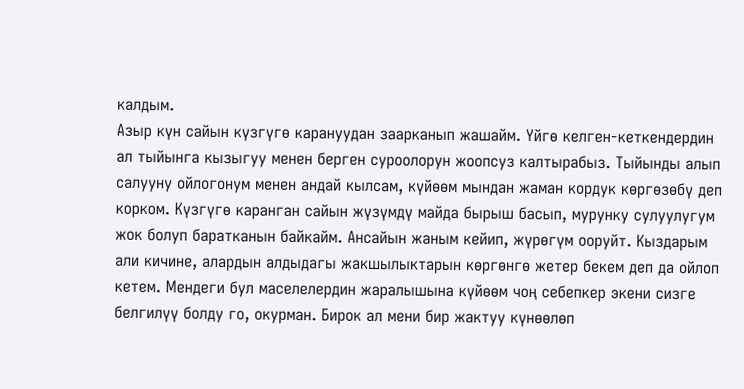калдым.
Азыр күн сайын күзгүгө карануудан заарканып жашайм. Үйгө келген-кеткендердин ал тыйынга кызыгуу менен берген суроолорун жоопсуз калтырабыз. Тыйынды алып салууну ойлогонум менен андай кылсам, күйөөм мындан жаман кордук көргөзөбү деп корком. Күзгүгө каранган сайын жүзүмдү майда бырыш басып, мурунку сулуулугум жок болуп баратканын байкайм. Ансайын жаным кейип, жүрөгүм ооруйт. Кыздарым али кичине, алардын алдыдагы жакшылыктарын көргөнгө жетер бекем деп да ойлоп кетем. Мендеги бул маселелердин жаралышына күйөөм чоң себепкер экени сизге белгилүү болду го, окурман. Бирок ал мени бир жактуу күнөөлөп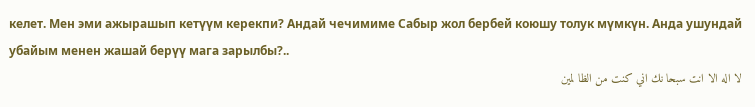келет. Мен эми ажырашып кетүүм керекпи? Андай чечимиме Сабыр жол бербей коюшу толук мүмкүн. Анда ушундай убайым менен жашай берүү мага зарылбы?..
لا اله الا انت سبحا نك اني كنت من الظا لمين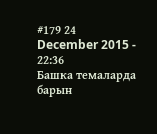#179 24 December 2015 - 22:36
Башка темаларда барын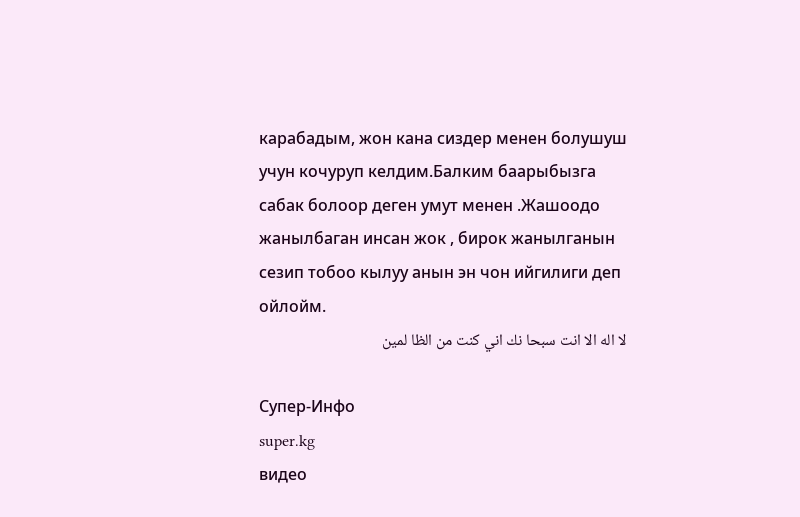карабадым, жон кана сиздер менен болушуш учун кочуруп келдим.Балким баарыбызга сабак болоор деген умут менен .Жашоодо жанылбаган инсан жок , бирок жанылганын сезип тобоо кылуу анын эн чон ийгилиги деп ойлойм.
لا اله الا انت سبحا نك اني كنت من الظا لمين

Супер-Инфо
super.kg
видео